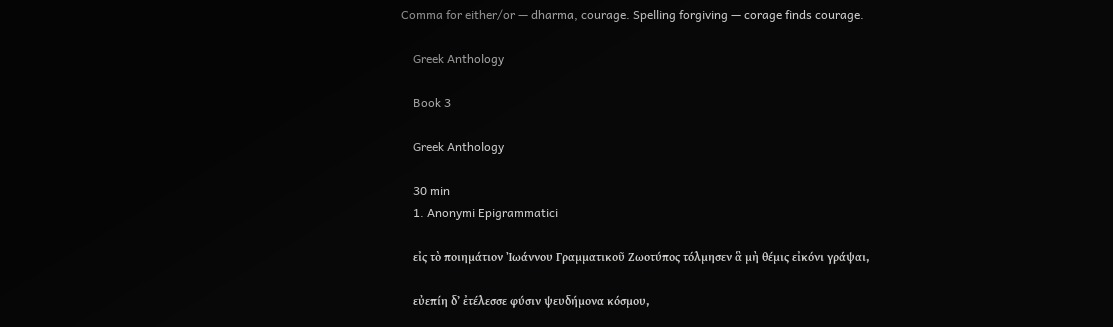Comma for either/or — dharma, courage. Spelling forgiving — corage finds courage.

    Greek Anthology

    Book 3

    Greek Anthology

    30 min
    1. Anonymi Epigrammatici

    εἰς τὸ ποιημάτιον Ἰωάννου Γραμματικοῦ Ζωοτύπος τόλμησεν ἃ μὴ θέμις εἰκόνι γράψαι,

    εὐεπίη δʼ ἐτέλεσσε φύσιν ψευδήμονα κόσμου,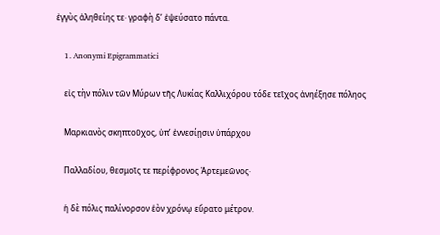ἐγγὺς ἀληθείης τε· γραφὴ δʼ ἐψεύσατο πάντα.

    1. Anonymi Epigrammatici

    εἰς τὴν πόλιν τῶν Μύρων τῆς Λυκίας Καλλιχόρου τόδε τεῖχος ἀνηέξησε πόληος

    Μαρκιανὸς σκηπτοῦχος, ὑπʼ ἐννεσίῃσιν ὑπάρχου

    Παλλαδίου, θεσμοῖς τε περίφρονος Ἀρτεμεῶνος·

    ἡ δὲ πόλις παλίνορσον ἑὸν χρόνῳ εὕρατο μέτρον.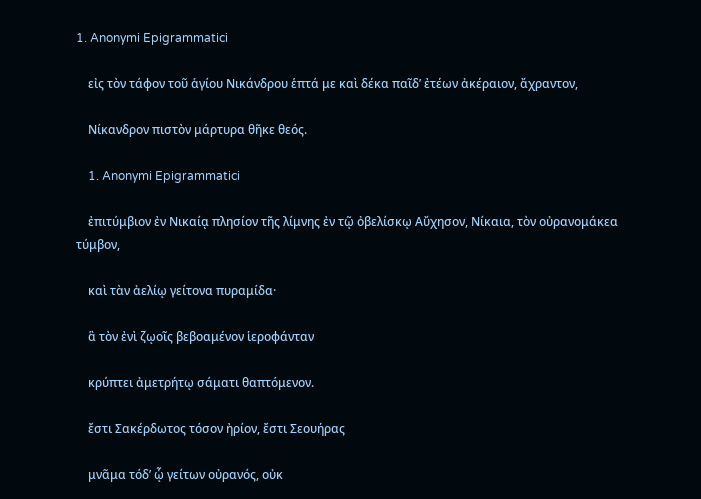1. Anonymi Epigrammatici

    εἰς τὸν τάφον τοῦ ἁγίου Νικάνδρου ἑπτά με καὶ δέκα παῖδʼ ἐτέων ἀκέραιον, ἄχραντον,

    Νίκανδρον πιστὸν μάρτυρα θῆκε θεός.

    1. Anonymi Epigrammatici

    ἐπιτύμβιον ἐν Νικαίᾳ πλησίον τῆς λίμνης ἐν τῷ ὀβελίσκῳ Αὔχησον, Νίκαια, τὸν οὐρανομάκεα τύμβον,

    καὶ τὰν ἀελίῳ γείτονα πυραμίδα·

    ἃ τὸν ἐνὶ ζῳοῖς βεβοαμένον ἱεροφάνταν

    κρύπτει ἀμετρήτῳ σάματι θαπτόμενον.

    ἔστι Σακέρδωτος τόσον ἠρίον, ἔστι Σεουήρας

    μνᾶμα τόδʼ ᾧ γείτων οὐρανός, οὐκ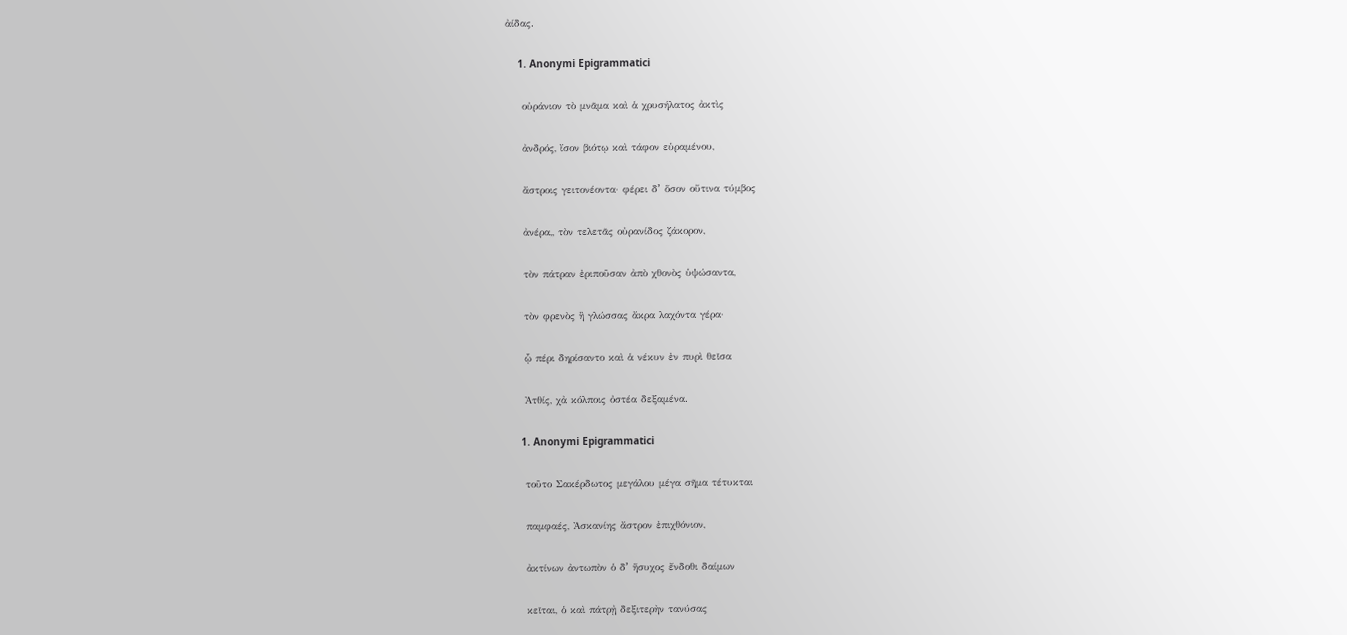ἀίδας.

    1. Anonymi Epigrammatici

    οὐράνιον τὸ μνᾶμα καὶ ἁ χρυσήλατος ἀκτὶς

    ἀνδρός, ἴσον βιότῳ καὶ τάφον εὑραμένου,

    ἄστροις γειτονέοντα· φέρει δʼ ὅσον οὔτινα τύμβος

    ἀνέρα,, τὸν τελετᾶς οὐρανίδος ζάκορον,

    τὸν πάτραν ἐριποῦσαν ἀπὸ χθονὸς ὑψώσαντα,

    τὸν φρενὸς ἢ γλώσσας ἄκρα λαχόντα γέρα·

    ᾧ πέρι δηρίσαντο καὶ ἁ νέκυν ἐν πυρὶ θεῖσα

    Ἀτθίς, χἀ κόλποις ὀστέα δεξαμένα.

    1. Anonymi Epigrammatici

    τοῦτο Σακέρδωτος μεγάλου μέγα σῆμα τέτυκται

    παμφαές, Ἀσκανίης ἄστρον ἐπιχθόνιον,

    ἀκτίνων ἀντωπὸν ὁ δʼ ἥσυχος ἔνδοθι δαίμων

    κεῖται, ὁ καὶ πάτρᾐ δεξιτερὴν τανύσας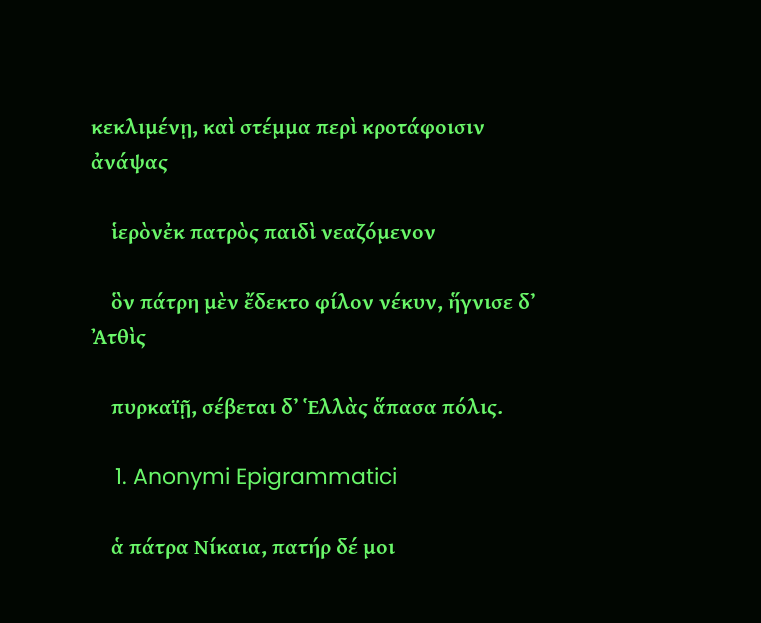κεκλιμένῃ, καὶ στέμμα περὶ κροτάφοισιν ἀνάψας

    ἱερὸνἐκ πατρὸς παιδὶ νεαζόμενον

    ὃν πάτρη μὲν ἔδεκτο φίλον νέκυν, ἥγνισε δʼ Ἀτθὶς

    πυρκαϊῇ, σέβεται δʼ Ἑλλὰς ἅπασα πόλις.

    1. Anonymi Epigrammatici

    ἁ πάτρα Νίκαια, πατήρ δέ μοι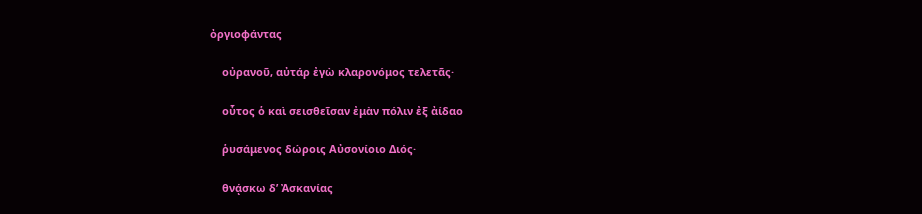ὀργιοφάντας

    οὐρανοῦ, αὐτάρ ἐγὼ κλαρονόμος τελετᾶς·

    οὗτος ὁ καὶ σεισθεῖσαν ἐμὰν πόλιν ἐξ ἀίδαο

    ῥυσάμενος δώροις Αὐσονίοιο Διός·

    θνᾴσκω δʼ Ἀσκανίας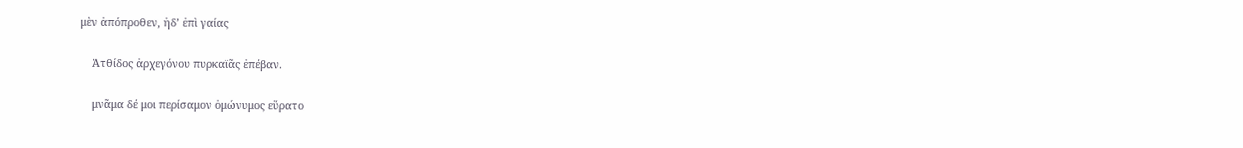μὲν ἀπόπροθεν, ἠδʼ ἐπὶ γαίας

    Ἀτθίδος ἀρχεγόνου πυρκαϊᾶς ἐπέβαν.

    μνᾶμα δέ μοι περίσαμον ὁμώνυμος εὕρατο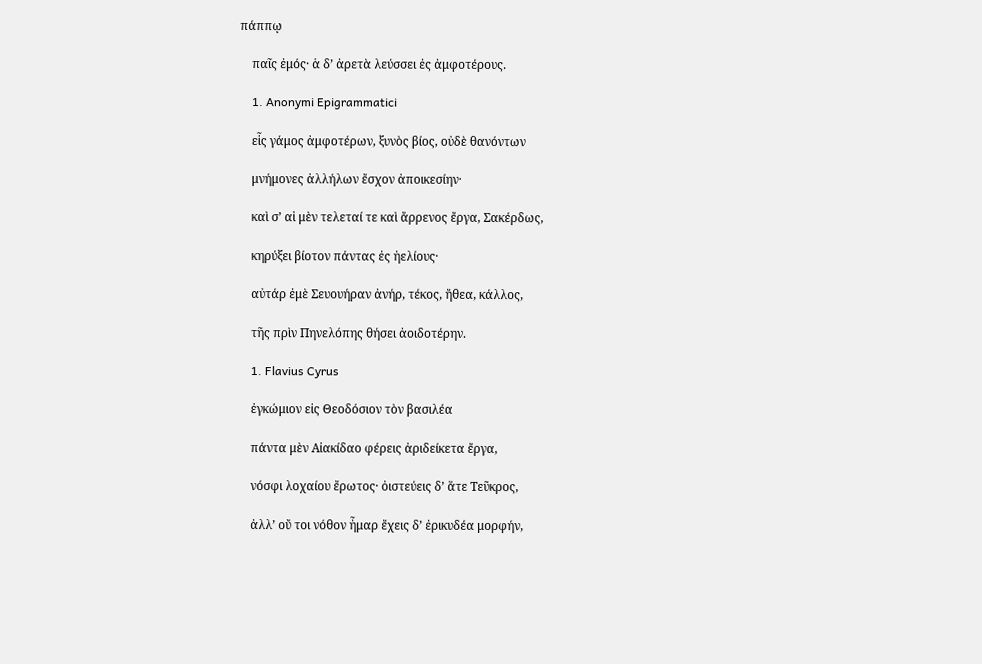πάππῳ

    παῖς ἐμός· ἁ δʼ ἀρετὰ λεύσσει ἐς ἀμφοτέρους.

    1. Anonymi Epigrammatici

    εἷς γάμος ἀμφοτέρων, ξυνὸς βίος, οὐδὲ θανόντων

    μνήμονες ἀλλήλων ἔσχον ἀποικεσίην·

    καὶ σ’ αἱ μὲν τελεταί τε καὶ ἄρρενος ἔργα, Σακέρδως,

    κηρύξει βίοτον πάντας ἐς ἠελίους·

    αὐτάρ ἐμὲ Σευουήραν ἀνήρ, τέκος, ἤθεα, κάλλος,

    τῆς πρὶν Πηνελόπης θήσει ἀοιδοτέρην.

    1. Flavius Cyrus

    ἐγκώμιον εἰς Θεοδόσιον τὸν βασιλέα

    πάντα μὲν Αἰακίδαο φέρεις ἀριδείκετα ἔργα,

    νόσφι λοχαίου ἔρωτος· ὀιστεύεις δʼ ἅτε Τεῦκρος,

    ἀλλʼ οὔ τοι νόθον ἦμαρ ἔχεις δʼ ἐρικυδέα μορφήν,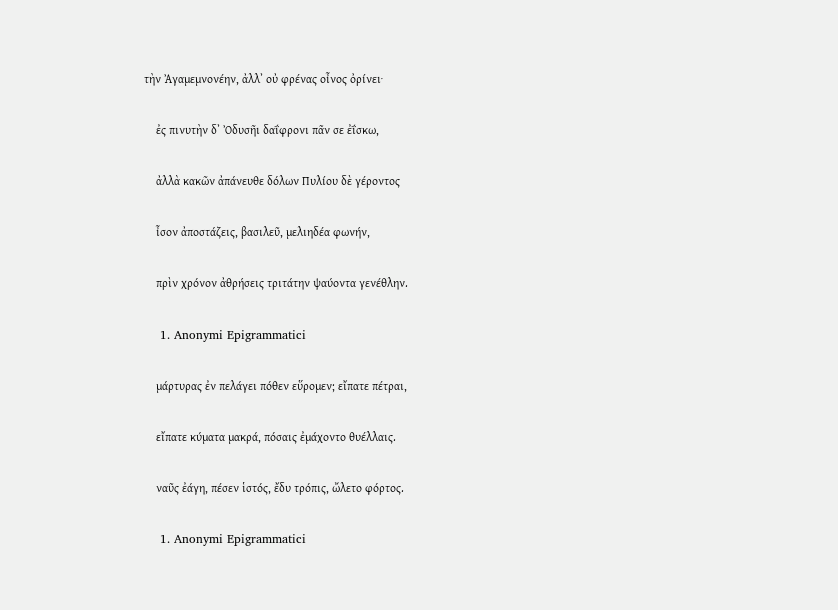τὴν Ἀγαμεμνονέην, ἀλλʼ οὐ φρένας οἶνος ὀρίνει·

    ἐς πινυτὴν δʼ Ὀδυσῆι δαΐφρονι πᾶν σε ἐΐσκω,

    ἀλλὰ κακῶν ἀπάνευθε δόλων Πυλίου δὲ γέροντος

    ἶσον ἀποστάζεις, βασιλεῦ, μελιηδέα φωνήν,

    πρὶν χρόνον ἀθρήσεις τριτάτην ψαύοντα γενέθλην.

    1. Anonymi Epigrammatici

    μάρτυρας ἐν πελάγει πόθεν εὕρομεν; εἴπατε πέτραι,

    εἴπατε κύματα μακρά, πόσαις ἐμάχοντο θυέλλαις.

    ναῦς ἐάγη, πέσεν ἱστός, ἔδυ τρόπις, ὤλετο φόρτος.

    1. Anonymi Epigrammatici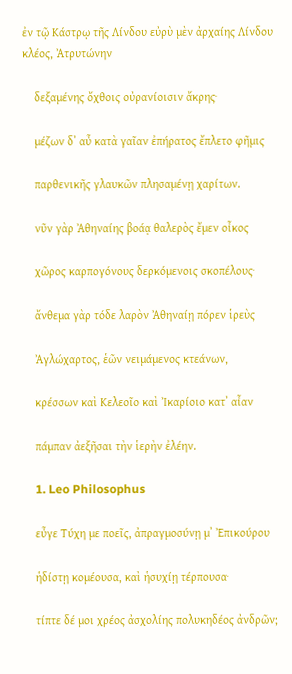ἐν τῷ Κάστρῳ τῆς Λίνδου εὐρὺ μὲν ἀρχαίης Λίνδου κλέος, Ἀτρυτώνην

    δεξαμένης ὄχθοις οὐρανίοισιν ἄκρης·

    μέζων δʼ αὖ κατὰ γαῖαν ἐπήρατος ἔπλετο φῆμις

    παρθενικῆς γλαυκῶν πλησαμένῃ χαρίτων.

    νῦν γὰρ Ἀθηναίης βοάᾳ θαλερὸς ἔμεν οἶκος

    χῶρος καρπογόνους δερκόμενοις σκοπέλους·

    ἄνθεμα γὰρ τόδε λαρὸν Ἀθηναίῃ πόρεν ἱρεὺς

    Ἀγλώχαρτος, ἑῶν νειμάμενος κτεάνων,

    κρέσσων καὶ Κελεοῖο καὶ Ἰκαρίοιο κατʼ αἶαν

    πάμπαν ἀεξῆσαι τὴν ἱερὴν ἐλέην.

    1. Leo Philosophus

    εὖγε Τύχη με ποεῖς, ἀπραγμοσύνῃ μʼ Ἐπικούρου

    ἡδίστῃ κομέουσα, καὶ ἡσυχίῃ τέρπουσα·

    τίπτε δέ μοι χρέος ἀσχολίης πολυκηδέος ἀνδρῶν;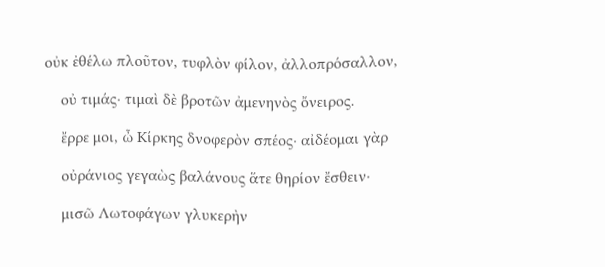οὐκ ἐθέλω πλοῦτον, τυφλὸν φίλον, ἀλλοπρόσαλλον,

    οὐ τιμάς· τιμαὶ δὲ βροτῶν ἀμενηνὸς ὄνειρος.

    ἔρρε μοι, ὦ Κίρκης δνοφερὸν σπέος· αἰδέομαι γὰρ

    οὐράνιος γεγαὼς βαλάνους ἅτε θηρίον ἔσθειν·

    μισῶ Λωτοφάγων γλυκερὴν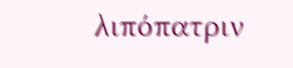λιπόπατριν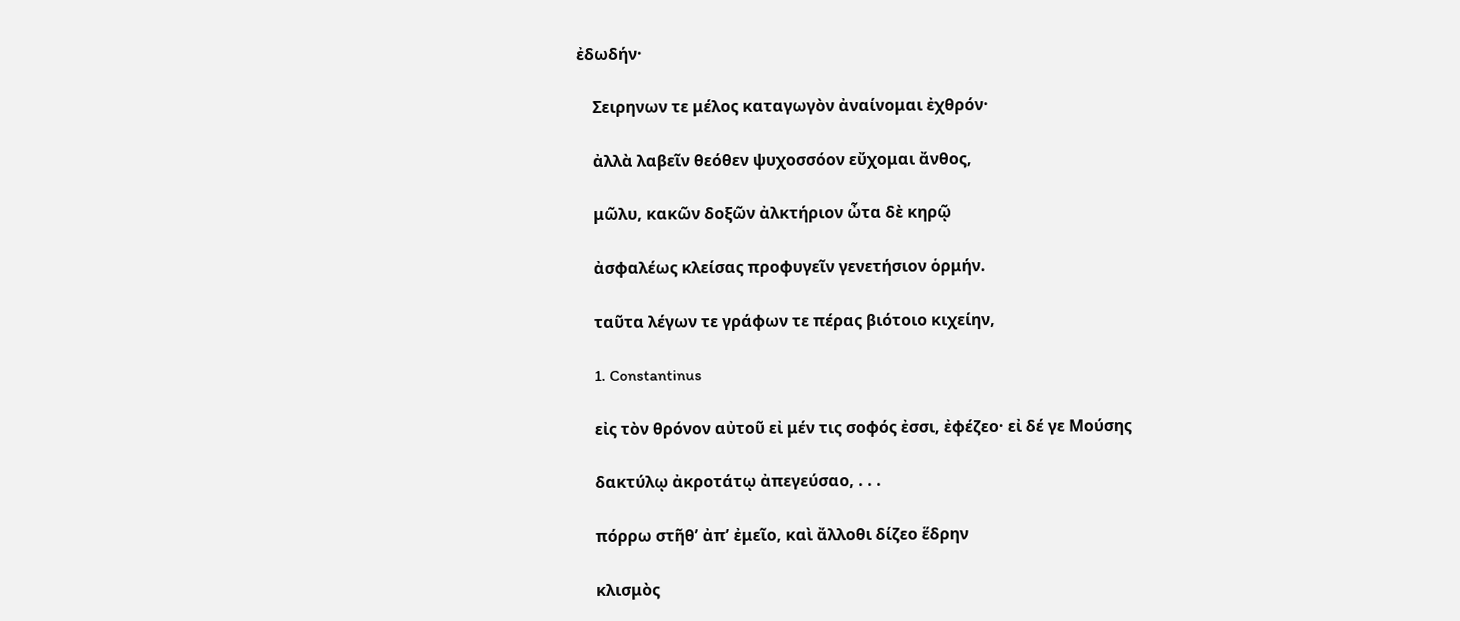ἐδωδήν·

    Σειρηνων τε μέλος καταγωγὸν ἀναίνομαι ἐχθρόν·

    ἀλλὰ λαβεῖν θεόθεν ψυχοσσόον εὔχομαι ἄνθος,

    μῶλυ, κακῶν δοξῶν ἀλκτήριον ὦτα δὲ κηρῷ

    ἀσφαλέως κλείσας προφυγεῖν γενετήσιον ὁρμήν.

    ταῦτα λέγων τε γράφων τε πέρας βιότοιο κιχείην,

    1. Constantinus

    εἰς τὸν θρόνον αὐτοῦ εἰ μέν τις σοφός ἐσσι, ἐφέζεο· εἰ δέ γε Μούσης

    δακτύλῳ ἀκροτάτῳ ἀπεγεύσαο, . . .

    πόρρω στῆθʼ ἀπʼ ἐμεῖο, καὶ ἄλλοθι δίζεο ἕδρην

    κλισμὸς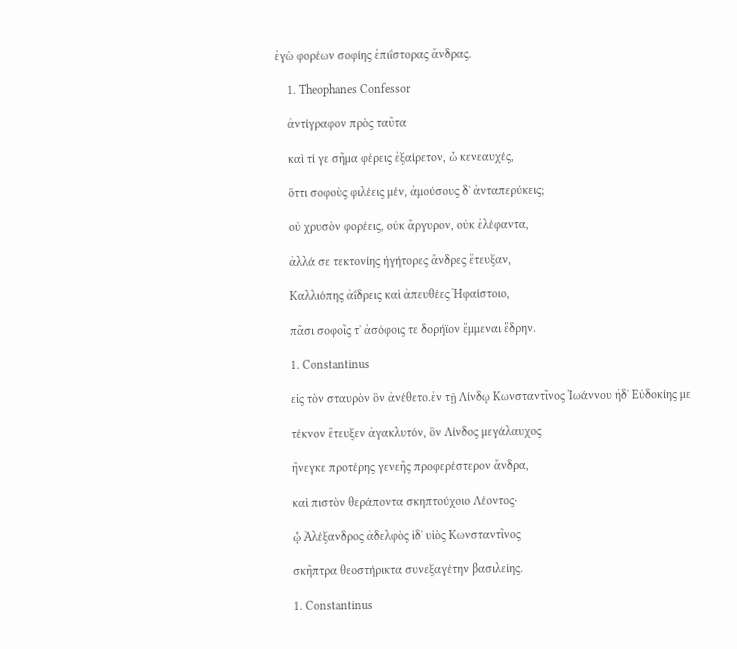ἐγὼ φορέων σοφίης ἐπιΐστορας ἄνδρας.

    1. Theophanes Confessor

    ἀντίγραφον πρὸς ταῦτα

    καὶ τί γε σῆμα φέρεις ἐξαίρετον, ὦ κενεαυχές,

    ὅττι σοφοὺς φιλέεις μέν, ἀμούσους δʼ ἀνταπερύκεις;

    οὐ χρυσὸν φορέεις, οὐκ ἄργυρον, οὐκ ἐλέφαντα,

    ἀλλά σε τεκτονίης ἡγήτορες ἄνδρες ἔτευξαν,

    Καλλιόπης ἀΐδρεις καὶ ἀπευθέες Ἡφαίστοιο,

    πᾶσι σοφοῖς τʼ ἀσόφοις τε δορήϊον ἔμμεναι ἕδρην.

    1. Constantinus

    εἰς τὸν σταυρὸν ὃν ἀνέθετο.ἐν τῇ Λίνδῳ Κωνσταντῖνος Ἰωάννου ἠδʼ Εὐδοκίης με

    τέκνον ἔτευξεν ἀγακλυτόν, ὃν Λίνδος μεγάλαυχος

    ἤνεγκε προτέρης γενεῆς προφερέστερον ἄνδρα,

    καὶ πιστὸν θεράποντα σκηπτούχοιο Λέοντος·

    ᾧ Ἀλέξανδρος ἀδελφὸς ἰδʼ υἱὸς Κωνσταντῖνος

    σκῆπτρα θεοστήρικτα συνεξαγέτην βασιλείης.

    1. Constantinus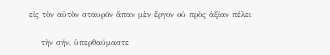εἰς τὸν αὐτὸν σταυρόν ἅπαν μὲν ἔργον οὐ πρὸς ἀξίαν πέλει

    τὴν σήν, ὑπερθαύμαστε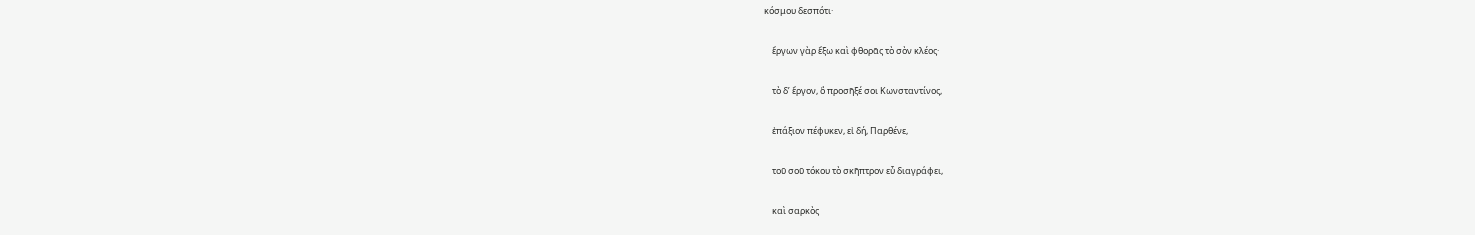κόσμου δεσπότι·

    ἔργων γὰρ ἔξω καὶ φθορᾶς τὸ σὸν κλέος·

    τὸ δʼ ἔργον, ὃ προσῆξέ σοι Κωνσταντίνος,

    ἐπάξιον πέφυκεν, εἰ δή, Παρθένε,

    τοῦ σοῦ τόκου τὸ σκῆπτρον εὖ διαγράφει,

    καὶ σαρκὸς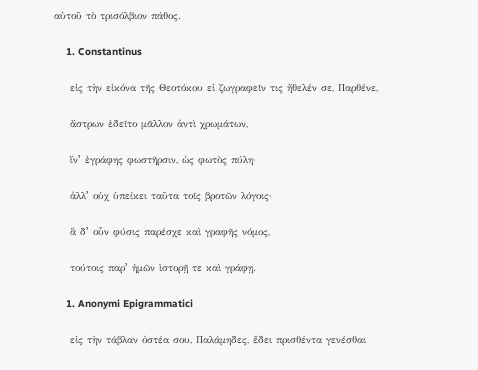αὐτοῦ τὸ τρισόλβιον πάθος.

    1. Constantinus

    εἰς τὴν εἰκόνα τῆς Θεοτόκου εἰ ζωγραφεῖν τις ἤθελέν σε, Παρθένε,

    ἄστρων ἐδεῖτο μᾶλλον ἀντὶ χρωμάτων,

    ἵνʼ ἐγράφης φωστῆρσιν, ὡς φωτὸς πύλη·

    ἀλλʼ οὐχ ὑπείκει ταῦτα τοῖς βροτῶν λόγοις·

    ἃ δʼ οὖν φύσις παρέσχε καὶ γραφῆς νόμος,

    τούτοις παρʼ ἡμῶν ἱστορῇ τε καὶ γράφῃ.

    1. Anonymi Epigrammatici

    εἰς τὴν τάβλαν ὀστέα σου, Παλάμηδες, ἔδει πρισθέντα γενέσθαι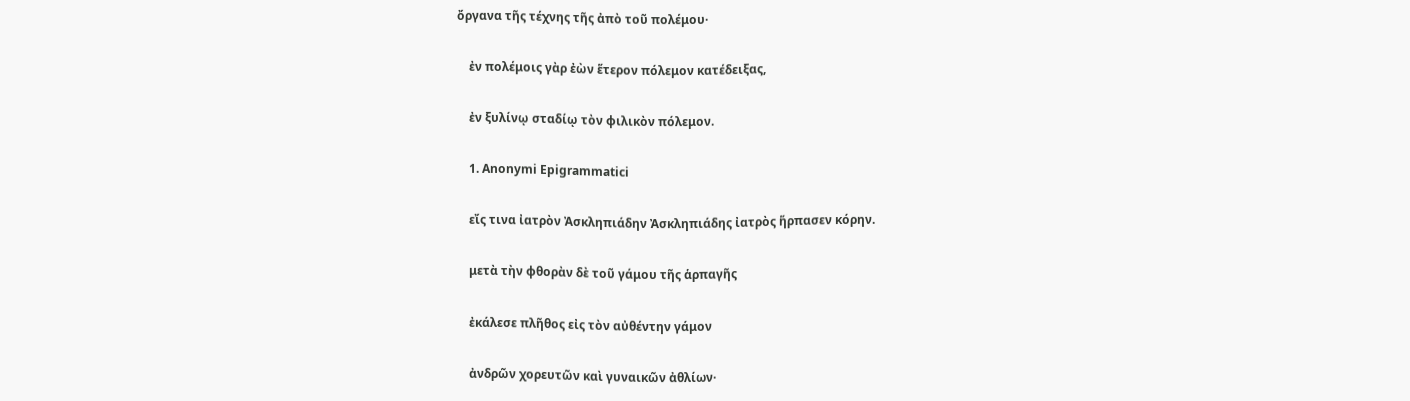ὄργανα τῆς τέχνης τῆς ἀπὸ τοῦ πολέμου·

    ἐν πολέμοις γὰρ ἐὼν ἕτερον πόλεμον κατέδειξας,

    ἐν ξυλίνῳ σταδίῳ τὸν φιλικὸν πόλεμον.

    1. Anonymi Epigrammatici

    εἴς τινα ἰατρὸν Ἀσκληπιάδην Ἀσκληπιάδης ἰατρὸς ἥρπασεν κόρην.

    μετὰ τὴν φθορὰν δὲ τοῦ γάμου τῆς ἁρπαγῆς

    ἐκάλεσε πλῆθος εἰς τὸν αὐθέντην γάμον

    ἀνδρῶν χορευτῶν καὶ γυναικῶν ἀθλίων·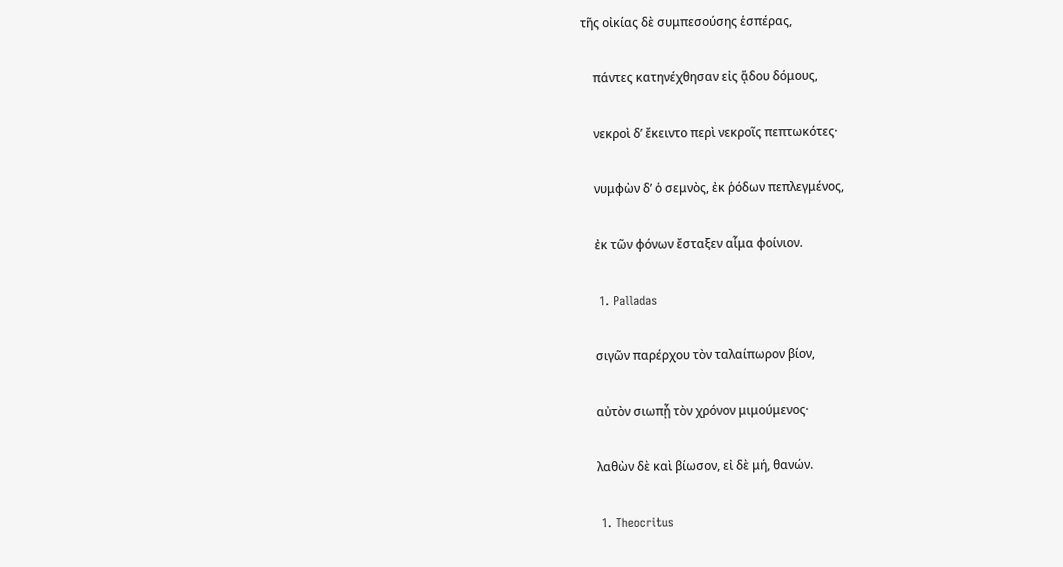τῆς οἰκίας δὲ συμπεσούσης ἑσπέρας,

    πάντες κατηνέχθησαν εἰς ᾅδου δόμους,

    νεκροὶ δʼ ἔκειντο περὶ νεκροῖς πεπτωκότες·

    νυμφὼν δʼ ὁ σεμνὸς, ἐκ ῥόδων πεπλεγμένος,

    ἐκ τῶν φόνων ἔσταξεν αἷμα φοίνιον.

    1. Palladas

    σιγῶν παρέρχου τὸν ταλαίπωρον βίον,

    αὐτὸν σιωπᾖ τὸν χρόνον μιμούμενος·

    λαθὼν δὲ καὶ βίωσον, εἰ δὲ μή, θανών.

    1. Theocritus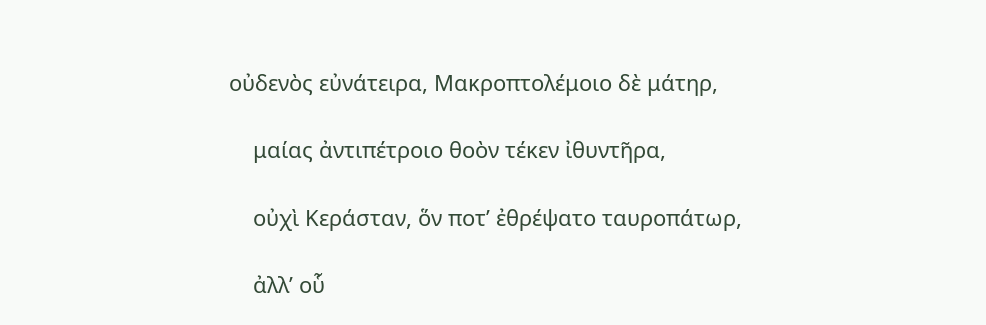οὐδενὸς εὐνάτειρα, Μακροπτολέμοιο δὲ μάτηρ,

    μαίας ἀντιπέτροιο θοὸν τέκεν ἰθυντῆρα,

    οὐχὶ Κεράσταν, ὅν ποτʼ ἐθρέψατο ταυροπάτωρ,

    ἀλλʼ οὗ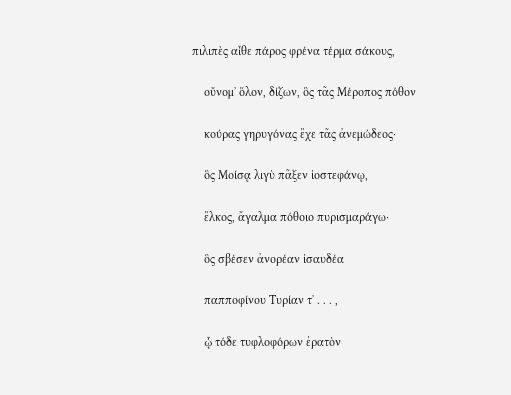πιλιπὲς αἶθε πάρος φρένα τέρμα σάκους,

    οὔνομʼ ὅλον, δίζων, ὃς τᾶς Μέροπος πόθον

    κούρας γηρυγόνας ἔχε τᾶς ἀνεμώδεος·

    ὃς Μοίσᾳ λιγὺ πᾶξεν ἰοστεφάνῳ,

    ἕλκος, ἄγαλμα πόθοιο πυρισμαράγω·

    ὃς σβέσεν ἀνορέαν ἰσαυδέα

    παπποφίνου Τυρίαν τʼ . . . ,

    ᾧ τόδε τυφλοφόρων ἐρατὸν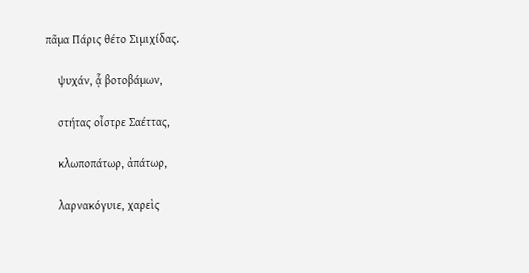πᾶμα Πάρις θέτο Σιμιχίδας.

    ψυχάν, ᾇ βοτοβάμων,

    στήτας οἶστρε Σαέττας,

    κλωποπάτωρ, ἀπάτωρ,

    λαρνακόγυιε, χαρεὶς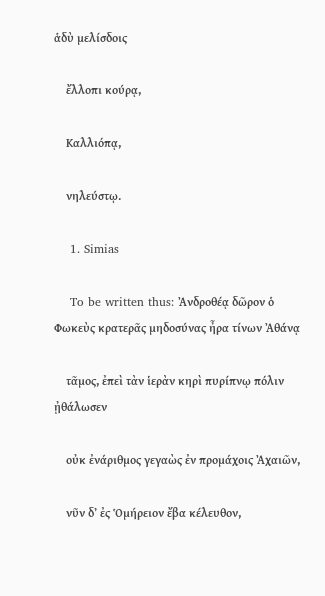ἁδὺ μελίσδοις

    ἔλλοπι κούρᾳ,

    Καλλιόπᾳ,

    νηλεύστῳ.

    1. Simias

    To be written thus: Ἀνδροθέᾳ δῶρον ὁ Φωκεὺς κρατερᾶς μηδοσύνας ἦρα τίνων Ἀθάνᾳ

    τᾶμος, ἐπεὶ τὰν ἱερὰν κηρὶ πυρίπνῳ πόλιν ᾐθάλωσεν

    οὐκ ἐνάριθμος γεγαὼς ἐν προμάχοις Ἀχαιῶν,

    νῦν δʼ ἐς Ὁμήρειον ἔβα κέλευθον,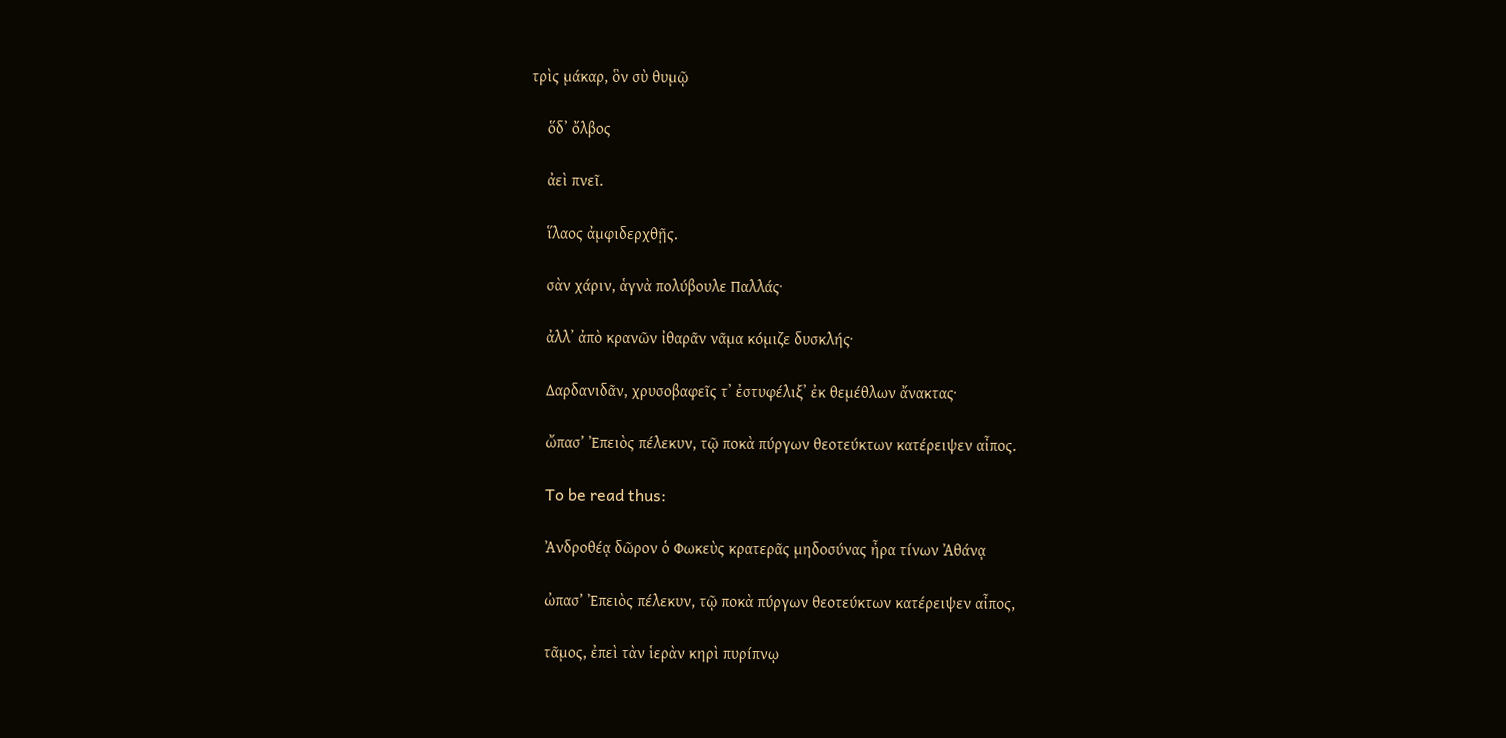τρὶς μάκαρ, ὃν σὺ θυμῷ

    ὅδʼ ὄλβος

    ἀεὶ πνεῖ.

    ἵλαος ἀμφιδερχθῇς.

    σὰν χάριν, ἁγνὰ πολύβουλε Παλλάς·

    ἀλλʼ ἀπὸ κρανῶν ἰθαρᾶν νᾶμα κόμιζε δυσκλής·

    Δαρδανιδᾶν, χρυσοβαφεῖς τʼ ἐστυφέλιξʼ ἐκ θεμέθλων ἄνακτας·

    ὤπασ’ Ἐπειὸς πέλεκυν, τῷ ποκὰ πύργων θεοτεύκτων κατέρειψεν αἶπος.

    To be read thus:

    Ἀνδροθέᾳ δῶρον ὁ Φωκεὺς κρατερᾶς μηδοσύνας ἦρα τίνων Ἀθάνᾳ

    ὠπασ’ Ἐπειὸς πέλεκυν, τῷ ποκὰ πύργων θεοτεύκτων κατέρειψεν αἶπος,

    τᾶμος, ἐπεὶ τὰν ἱερὰν κηρὶ πυρίπνῳ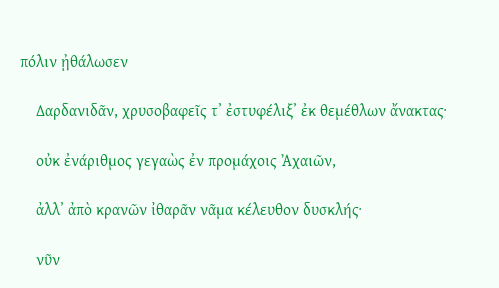πόλιν ᾐθάλωσεν

    Δαρδανιδᾶν, χρυσοβαφεῖς τʼ ἐστυφέλιξʼ ἐκ θεμέθλων ἄνακτας·

    οὐκ ἐνάριθμος γεγαὼς ἐν προμάχοις Ἀχαιῶν,

    ἀλλʼ ἀπὸ κρανῶν ἰθαρᾶν νᾶμα κέλευθον δυσκλής·

    νῦν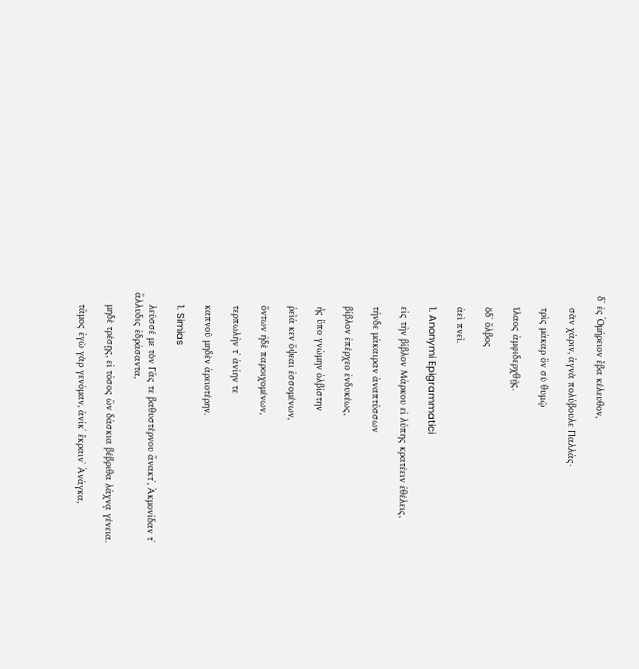δʼ ἐς Ὁμήρειον ἔβα κέλευθον,

    σὰν χάριν, ἁγνὰ πολύβουλε Παλλάς·

    τρὶς μάκαρ ὃν σὺ θυμῷ

    ἵλαος ἀμφιδερχθῇς.

    ὅδʼ ὄλβος

    ἀεὶ πνεῖ.

    1. Anonymi Epigrammatici

    εἰς τὴν βίβλον Μάρκου εἰ λύπης κρατέειν ἐθέλεις,

    τήνδε μάκαιραν ἀναπτύσσων

    βίβλον ἐπέρχεο ἐνδυκέως,

    ἧς ὕπο γνώμην ὀλβίστην

    ῥεῖά κεν ὄψεαι ἐσσομένων,

    ὄντων ἠδὲ παροιχομένων,

    τερπωλὴν τʼ ἀνίην τε

    καπνοῦ μηδὲν ἀρειοτέρην.

    1. Simias

    λεῦσσέ με τὸν Γᾶς τε βαθυστέρνου ἄνακτʼ, Ἀκμονίδαν τʼ ἄλλυδις ἑδράσαντα,

    μηδὲ τρέσῃς, εἰ τόσος ὢν δάσκια βέβριθα λάχνᾳ γένεια.

    τᾶμος ἐγὼ γὰρ γενόμαν, ἁνίκʼ ἔκραινʼ Ἀνάγκα,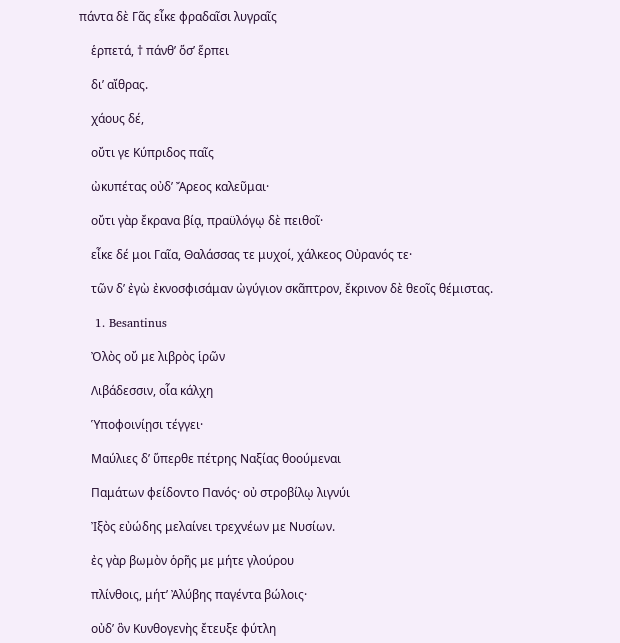πάντα δὲ Γᾶς εἶκε φραδαῖσι λυγραῖς

    ἑρπετά, † πάνθʼ ὅσ’ ἕρπει

    διʼ αἴθρας.

    χάους δέ,

    οὔτι γε Κύπριδος παῖς

    ὠκυπέτας οὐδʼ Ἄρεος καλεῦμαι·

    οὔτι γὰρ ἔκρανα βίᾳ, πραϋλόγῳ δὲ πειθοῖ·

    εἶκε δέ μοι Γαῖα, Θαλάσσας τε μυχοί, χάλκεος Οὐρανός τε·

    τῶν δʼ ἐγὼ ἐκνοσφισάμαν ὠγύγιον σκᾶπτρον, ἔκρινον δὲ θεοῖς θέμιστας.

    1. Besantinus

    Ὀλὸς οὔ με λιβρὸς ἱρῶν

    Λιβάδεσσιν, οἷα κάλχη

    Ὑποφοινίῃσι τέγγει·

    Μαύλιες δʼ ὕπερθε πέτρης Ναξίας θοούμεναι

    Παμάτων φείδοντο Πανός· οὐ στροβίλῳ λιγνύι

    Ἰξὸς εὐώδης μελαίνει τρεχνέων με Νυσίων.

    ἐς γὰρ βωμὸν ὁρῆς με μήτε γλούρου

    πλίνθοις, μήτʼ Ἀλύβης παγέντα βώλοις·

    οὐδʼ ὃν Κυνθογενὴς ἔτευξε φύτλη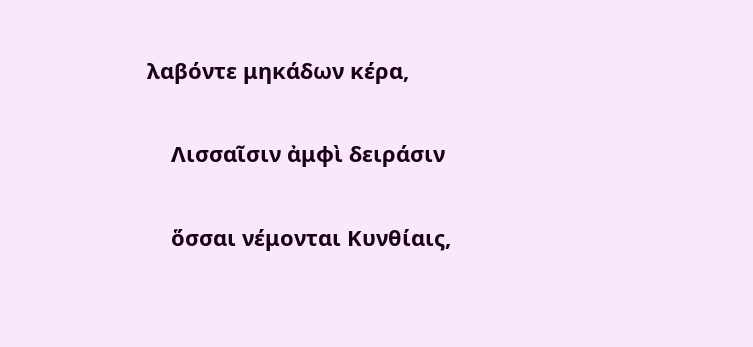λαβόντε μηκάδων κέρα,

    Λισσαῖσιν ἀμφὶ δειράσιν

    ὅσσαι νέμονται Κυνθίαις,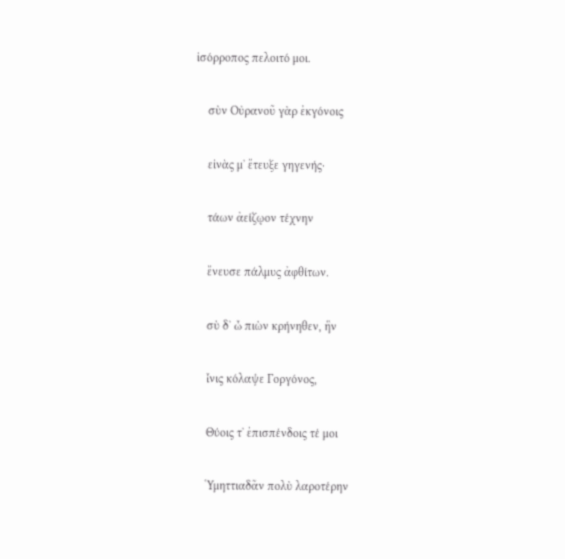ἰσόρροπος πελοιτό μοι.

    σὺν Οὐρανοῦ γὰρ ἐκγόνοις

    εἰνὰς μʼ ἔτευξε γηγενής·

    τάων ἀείζῳον τέχνην

    ἔνευσε πάλμυς ἀφθίτων.

    σὺ δʼ ὦ πιὼν κρήνηθεν, ἣν

    ἶνις κόλαψε Γοργόνος,

    Θύοις τʼ ἐπισπένδοις τέ μοι

    Ὑμηττιαδᾶν πολὺ λαροτέρην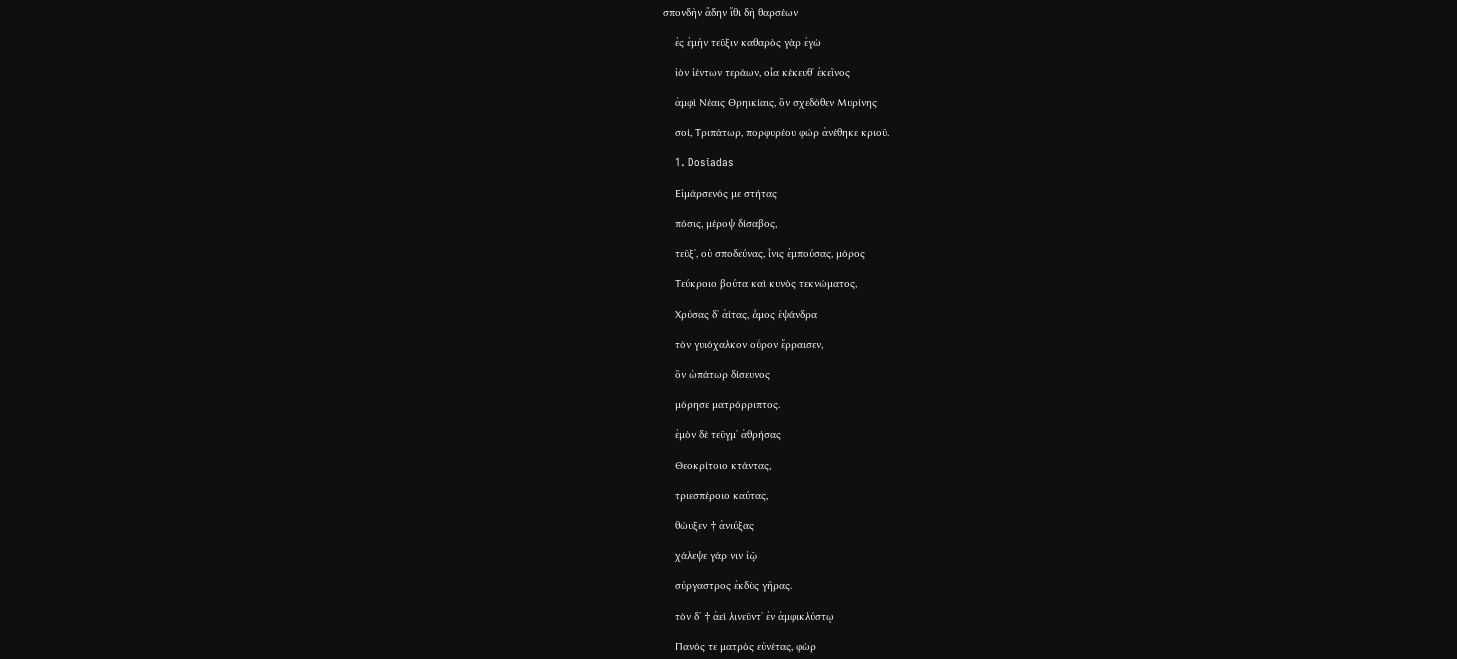σπονδὴν ἄδην ἴθι δὴ θαρσέων

    ἐς ἐμὴν τεῦξιν καθαρὸς γὰρ ἐγὼ

    ἰὸν ἱέντων τεράων, οἷα κέκευθʼ ἐκεῖνος

    ἀμφὶ Νέαις Θρηικίαις, ὃν σχεδόθεν Μυρίνης

    σοί, Τριπάτωρ, πορφυρέου φώρ ἀνέθηκε κριοῦ.

    1. Dosiadas

    Εἱμάρσενός με στήτας

    πόσις, μέροψ δίσαβος,

    τεῦξʼ, οὐ σποδεύνας, ἶνις ἐμπούσας, μόρος

    Τεύκροιο βούτα καὶ κυνὸς τεκνώματος,

    Χρύσας δʼ ἀίτας, ἆμος ἑψάνδρα

    τὸν γυιόχαλκον οὖρον ἔρραισεν,

    ὃν ὡπάτωρ δίσευνος

    μόρησε ματρόρριπτος.

    ἐμὸν δὲ τεῦγμʼ ἀθρήσας

    Θεοκρίτοιο κτάντας,

    τριεσπέροιο καύτας,

    θώυξεν † ἀνιύξας

    χάλεψε γάρ νιν ἰῷ

    σύργαστρος ἐκδὺς γῆρας.

    τὸν δʼ † ἀεὶ λινεῦντʼ ἐν ἀμφικλύστῳ

    Πανός τε ματρὸς εὐνέτας, φὼρ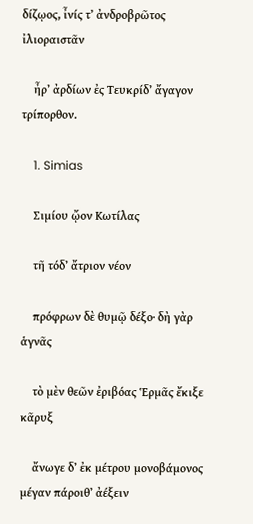δίζῳος, ἶνίς τʼ ἀνδροβρῶτος ἰλιοραιστᾶν

    ἦρʼ ἀρδίων ἐς Τευκρίδʼ ἄγαγον τρίπορθον.

    1. Simias

    Σιμίου ᾤον Κωτίλας

    τῆ τόδʼ ἄτριον νέον

    πρόφρων δὲ θυμῷ δέξο· δὴ γὰρ ἁγνᾶς

    τὸ μὲν θεῶν ἐριβόας Ἑρμᾶς ἔκιξε κᾶρυξ

    ἄνωγε δʼ ἐκ μέτρου μονοβάμονος μέγαν πάροιθʼ ἀέξειν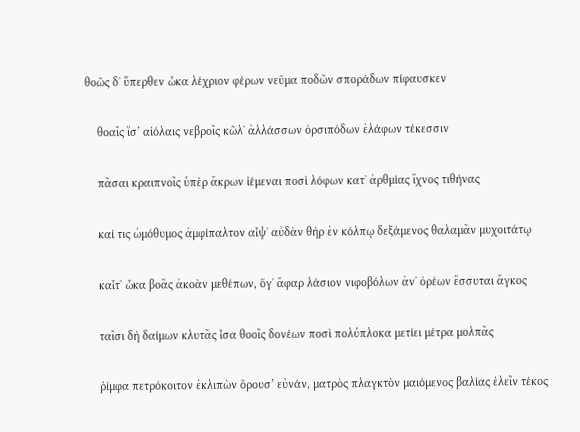θοῶς δʼ ὕπερθεν ὦκα λέχριον φέρων νεῦμα ποδῶν σποράδων πίφαυσκεν

    θοαῖς ἴσ’ αἰόλαις νεβροῖς κῶλʼ ἀλλάσσων ὀρσιπόδων ἐλάφων τέκεσσιν

    πᾶσαι κραιπνοῖς ὑπὲρ ἄκρων ἱέμεναι ποσὶ λόφων κατʼ ἀρθμίας ἴχνος τιθήνας

    καί τις ὠμόθυμος ἀμφίπαλτον αἶψʼ αὐδὰν θὴρ ἐν κόλπῳ δεξάμενος θαλαμᾶν μυχοιτάτῳ

    καἶτʼ ὦκα βοᾶς ἀκοὰν μεθέπων, ὅγʼ ἄφαρ λάσιον νιφοβόλων ἀνʼ ὀρέων ἔσσυται ἄγκος

    ταῖσι δὴ δαίμων κλυτᾶς ἶσα θοοῖς δονέων ποσὶ πολύπλοκα μετίει μέτρα μολπᾶς

    ῥίμφα πετρόκοιτον ἐκλιπὼν ὄρουσ’ εὐνάν, ματρὸς πλαγκτὸν μαιόμενος βαλίας ἑλεῖν τέκος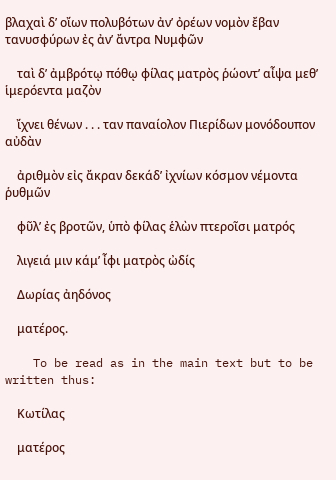βλαχαὶ δʼ οἴων πολυβότων ἀνʼ ὀρέων νομὸν ἔβαν τανυσφύρων ἐς ἀνʼ ἄντρα Νυμφῶν

    ταὶ δʼ ἀμβρότῳ πόθῳ φίλας ματρὸς ῥώοντʼ αἶψα μεθʼ ἱμερόεντα μαζὸν

    ἴχνει θένων . . . ταν παναίολον Πιερίδων μονόδουπον αὐδὰν

    ἀριθμὸν εἰς ἄκραν δεκάδʼ ἰχνίων κόσμον νέμοντα ῥυθμῶν

    φῦλʼ ἐς βροτῶν, ὑπὸ φίλας ἑλὼν πτεροῖσι ματρός

    λιγειά μιν κάμʼ ἶφι ματρὸς ὠδίς

    Δωρίας ἀηδόνος

    ματέρος.

    To be read as in the main text but to be written thus:

    Κωτίλας

    ματέρος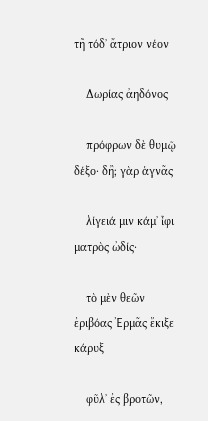τῆ τόδʼ ἄτριον νέον

    Δωρίας ἀηδόνος

    πρόφρων δὲ θυμῷ δέξο· δἢ; γὰρ ἁγνᾶς

    λίγειά μιν κάμʼ ἶφι ματρὸς ὠδίς·

    τὸ μὲν θεῶν ἐριβόας Ἐρμᾶς ἔκιξε κάρυξ

    φῦλʼ ἐς βροτῶν,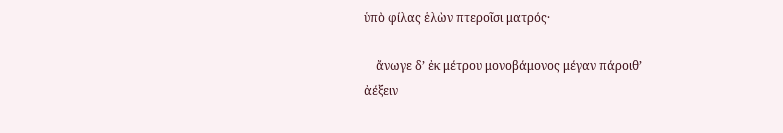ὑπὸ φίλας ἑλὼν πτεροῖσι ματρός·

    ἄνωγε δʼ ἐκ μέτρου μονοβάμονος μέγαν πάροιθʼ ἀέξειν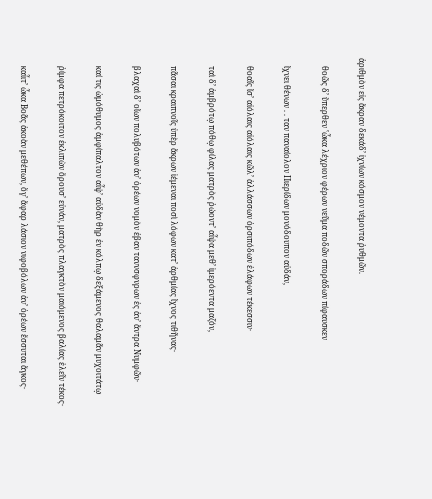ἀριθμὸν εἰς ἄκραν δεκάδʼ ἰχνίων κόσμον νέμοντα ῥυθμῶν.

    θοῶς δʼ ὕπερθεν ʽὦκα λέχριον φέρων νεῦμα ποδῶν σποράδων πίφαυσκεν

    ἴχνει θένων . . ταν παναίολον Πιερίδων μονόδουπον αὐδάν,

    θοαῖς ἴσ’ αἰόλαις αἰόλαις κῶλʼ ἀλλάσσων ὀρσιπόδων ἐλάφων τέκεσσιν·

    ταὶ δʼ ἀμβρότῳ πόθῳ φίλας ματρὸς ῥώοντʼ αἶψα μεθʼ ἱμερόεντα μαζόν,

    πᾶσαι κραιπνοῖς ὑπὲρ ἄκρων ἱέμεναι ποσὶ λόφων κατʼ ἀρθμίας ἴχνος τιθῆνας·

    βλαχαὶ δʼ οἴων πολυβότων ἀνʼ ὀρέων νομὸν ἐβαν ταννσφνρων ἐς ἀνʼ ἄντρα Νυμφῶν·

    καί τις ὠμόθυμος ἀμφίπαλτον αἶψʼ αὐδὰν θὴρ ἐν κόλπῳ δεξάμενος θαλαμᾶν μυχοιτάτῳ

    ῥίμφα πετρόκοιτον ἐκλιπὼν ὄρουσ’ εὐνάν, ματρὸς πλαγκτὸν μαιόμενος βαλίας ἑλεῖν τέκος·

    καἶιτʼ ὦκα Βοᾶς ἀκοὰν μεθέπων, ὅγʼ ἄφαρ λάσιον νιφοβόλων ἀνʼ ὀρέων ἔσσυται ἄγκος·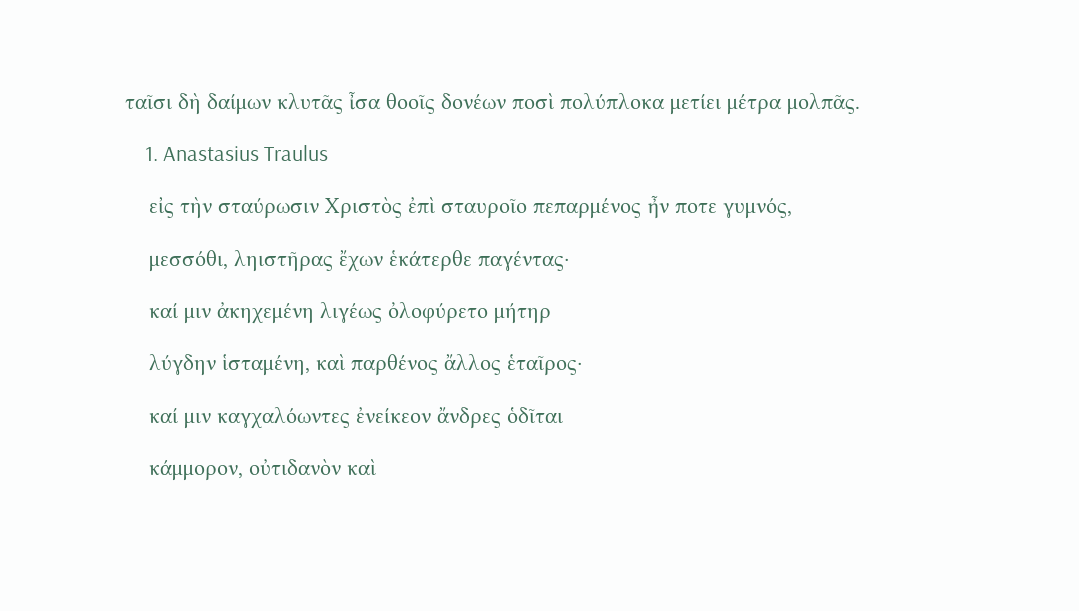ταῖσι δὴ δαίμων κλυτᾶς ἶσα θοοῖς δονέων ποσὶ πολύπλοκα μετίει μέτρα μολπᾶς.

    1. Anastasius Traulus

    εἰς τὴν σταύρωσιν Χριστὸς ἐπὶ σταυροῖο πεπαρμένος ἦν ποτε γυμνός,

    μεσσόθι, ληιστῆρας ἔχων ἑκάτερθε παγέντας·

    καί μιν ἀκηχεμένη λιγέως ὀλοφύρετο μήτηρ

    λύγδην ἱσταμένη, καὶ παρθένος ἄλλος ἑταῖρος·

    καί μιν καγχαλόωντες ἐνείκεον ἄνδρες ὁδῖται

    κάμμορον, οὐτιδανὸν καὶ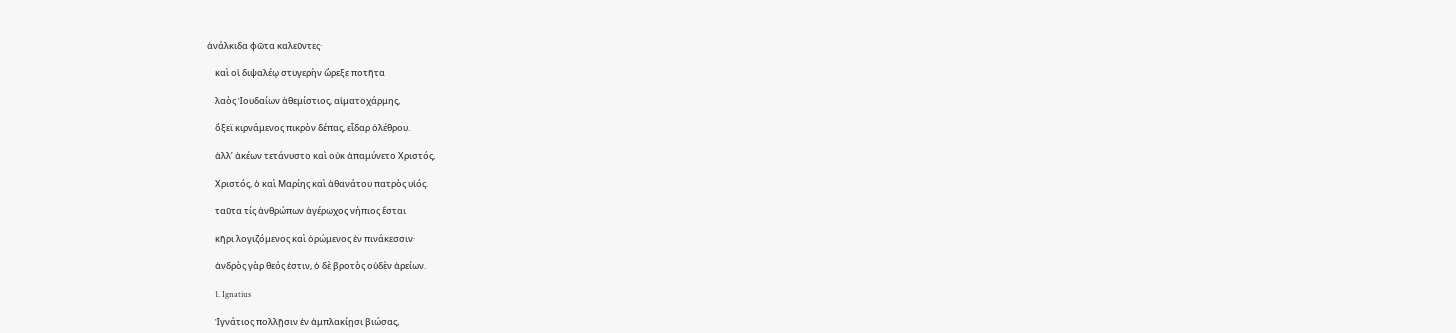ἀνάλκιδα φῶτα καλεῦντες·

    καὶ οἱ διψαλέῳ στυγερὴν ὤρεξε ποτῆτα

    λαὸς Ἰουδαίων ἀθεμίστιος, αἱματοχάρμης,

    ὄξεϊ κιρνάμενος πικρὸν δέπας, εἶδαρ ὀλέθρου.

    ἀλλʼ ἀκέων τετάνυστο καὶ οὐκ ἀπαμύνετο Χριστός,

    Χριστός, ὁ καὶ Μαρίης καὶ ἀθανάτου πατρὸς υἱός.

    ταῦτα τίς ἀνθρώπων ἀγέρωχος νήπιος ἔσται

    κῆρι λογιζόμενος καὶ ὁρώμενος ἐν πινάκεσσιν·

    ἀνδρὸς γὰρ θεός ἐστιν, ὁ δὲ βροτὸς οὐδὲν ἀρείων.

    1. Ignatius

    Ἰγνάτιος πολλῇσιν ἐν ἀμπλακίῃσι βιώσας,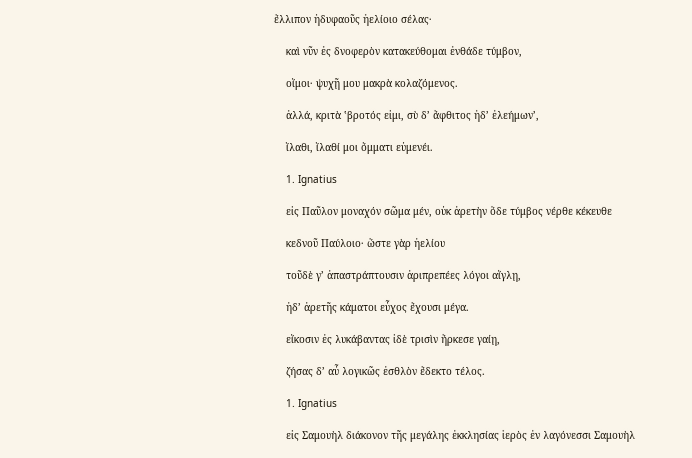ἔλλιπον ἡδυφαοῦς ἠελίοιο σέλας·

    καὶ νῦν ἐς δνοφερὸν κατακεύθομαι ἐνθάδε τύμβον,

    οἴμοι· ψυχῇ μου μακρὰ κολαζόμενος.

    ἀλλά, κριτὰ ʽβροτός εἰμι, σὺ δʼ ἄφθιτος ἠδʼ ἐλεήμωνʼ,

    ἵλαθι, ἵλαθί μοι ὄμματι εὐμενέι.

    1. Ignatius

    εἰς Παῦλον μοναχόν σῶμα μέν, οὐκ ἀρετὴν ὅδε τύμβος νέρθε κέκευθε

    κεδνοῦ Παύλοιο· ὥστε γὰρ ἠελίου

    τοῦδὲ γʼ ἀπαστράπτουσιν ἀριπρεπέες λόγοι αἴγλῃ,

    ἠδʼ ἀρετῆς κάματοι εὖχος ἔχουσι μέγα.

    εἴκοσιν ἐς λυκάβαντας ἰδὲ τρισὶν ἤρκεσε γαίῃ,

    ζήσας δʼ αὖ λογικῶς ἐσθλὸν ἔδεκτο τέλος.

    1. Ignatius

    εἰς Σαμουὴλ διάκονον τῆς μεγάλης ἐκκλησίας ἱερὸς ἐν λαγόνεσσι Σαμουὴλ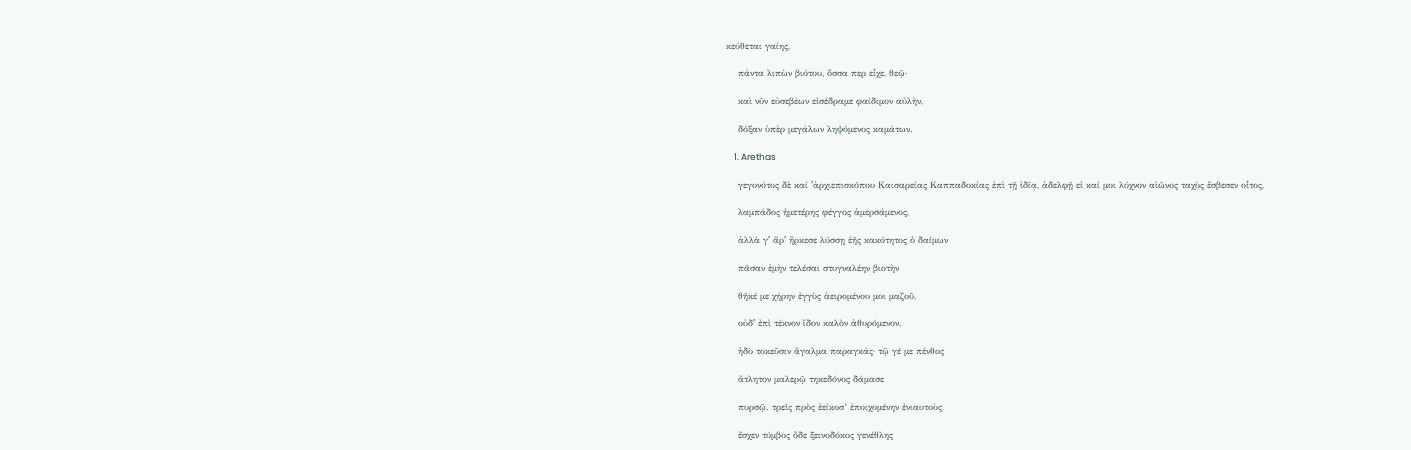κεύθεται γαίης,

    πάντα λιπὼν βιότου, ὅσσα περ εἶχε, θεῷ·

    καὶ νῦν εὐσεβέων εἰσέδραμε φαίδιμον αὐλὴν,

    δόξαν ὑπὲρ μεγάλων ληψόμενος καμάτων.

    1. Arethas

    γεγονότος δὲ καί ʽἀρχιεπισκόπου Καισαρείας Καππαδοκίας ἐπὶ τῇ ἰδίᾳ, ἀδελφῇ εἰ καί μοι λύχνον αἰῶνος ταχὺς ἔσβεσεν οἶτος,

    λαμπάδος ἡμετέρης φέγγος ἀμερσάμενος,

    ἀλλὰ γʼ ἄρʼ ἤρκεσε λύσσῃ ἑῆς κακότητος ὁ δαίμων

    πᾶσαν ἐμὴν τελέσαι στυγναλέην βιοτὴν

    θῆκέ με χήρην ἐγγὺς ἀειρομένου μοι μαζοῦ,

    οὐδʼ ἐπὶ τέκνον ἴδον καλὸν ἀθυρόμενον,

    ἡδὺ τοκεῦσιν ἄγαλμα παραγκάς· τῷ γέ με πένθος

    ἄτλητον μαλερῷ τηκεδόνος δάμασε

    πυρσῷ. τρεῖς πρὸς ἐείκοσ’ ἐποιχομένην ἐνιαυτοὺς

    ἔσχεν τύμβος ὅδε ξεινοδόκος γενέθλης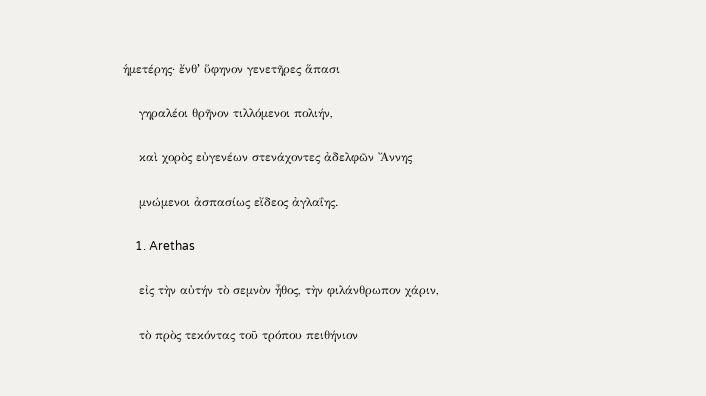ἡμετέρης· ἔνθʼ ὕφηνον γενετῆρες ἅπασι

    γηραλέοι θρῆνον τιλλόμενοι πολιήν,

    καὶ χορὸς εὐγενέων στενάχοντες ἀδελφῶν Ἄννης

    μνώμενοι ἀσπασίως εἴδεος ἀγλαΐης.

    1. Arethas

    εἰς τὴν αὐτήν τὸ σεμνὸν ἦθος, τὴν φιλάνθρωπον χάριν,

    τὸ πρὸς τεκόντας τοῦ τρόπου πειθήνιον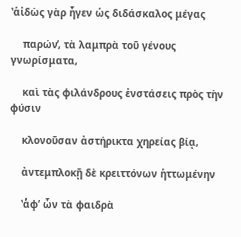ʽἁἰδὼς γὰρ ἦγεν ὡς διδάσκαλος μέγας

    παρών̓, τὰ λαμπρὰ τοῦ γένους γνωρίσματα,

    καὶ τὰς φιλάνδρους ἐνστάσεις πρὸς τὴν φύσιν

    κλονοῦσαν ἀστήρικτα χηρείας βίᾳ,

    ἀντεμπλοκῇ δὲ κρειττόνων ἡττωμένην

    ʽἁ̓φʼ ὧν τὰ φαιδρὰ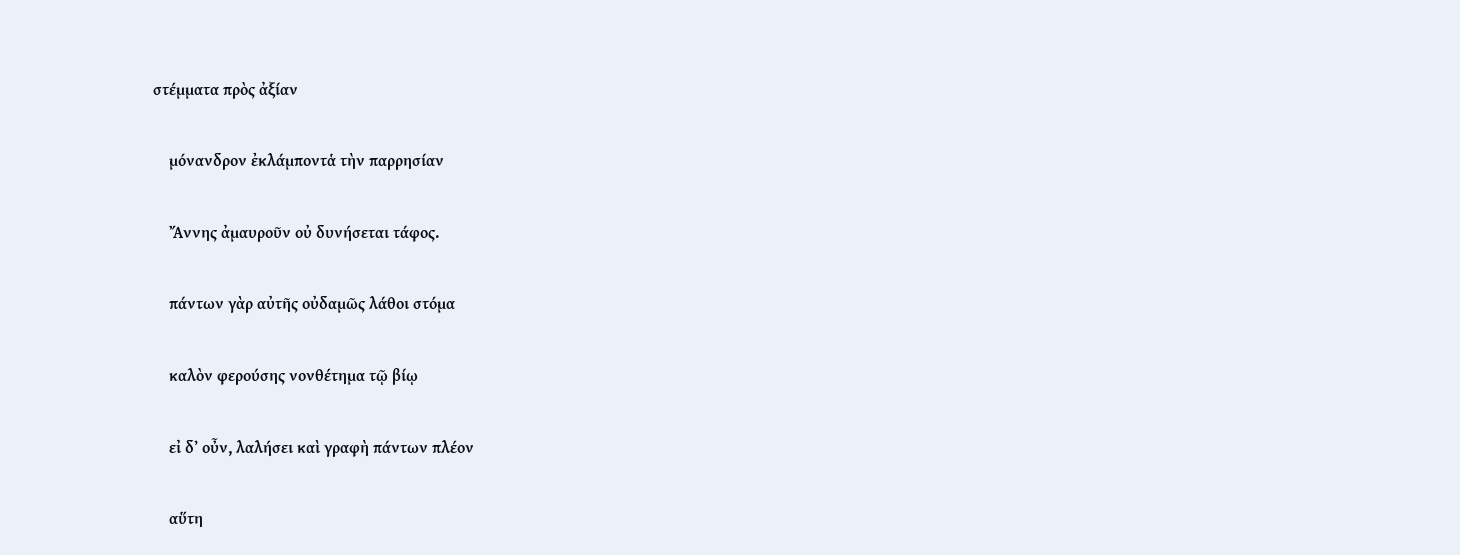στέμματα πρὸς ἀξίαν

    μόνανδρον ἐκλάμποντἁ τὴν παρρησίαν

    Ἄννης ἀμαυροῦν οὐ δυνήσεται τάφος.

    πάντων γὰρ αὐτῆς οὐδαμῶς λάθοι στόμα

    καλὸν φερούσης νονθέτημα τῷ βίῳ

    εἰ δʼ οὖν, λαλήσει καὶ γραφὴ πάντων πλέον

    αὕτη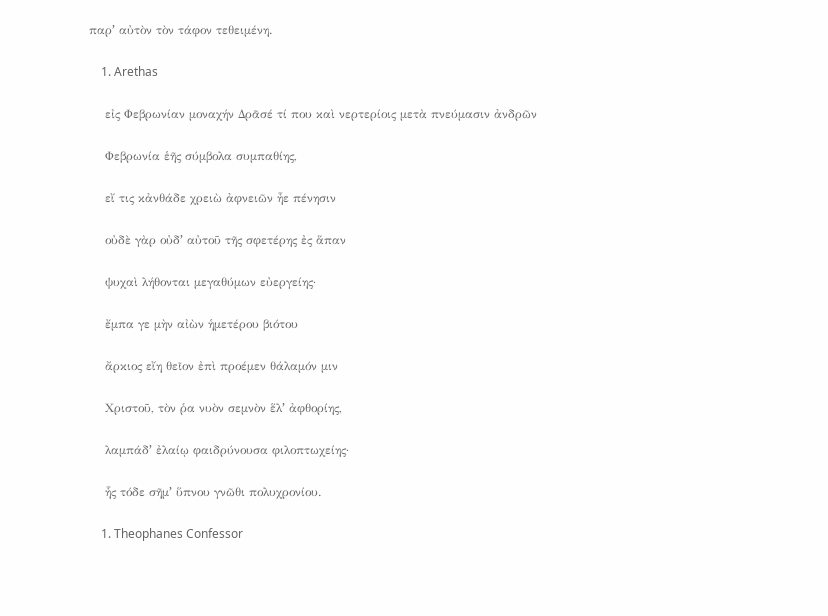παρʼ αὐτὸν τὸν τάφον τεθειμένη.

    1. Arethas

    εἰς Φεβρωνίαν μοναχήν Δρᾶσέ τί που καὶ νερτερίοις μετὰ πνεύμασιν ἀνδρῶν

    Φεβρωνία ἑῆς σύμβολα συμπαθίης,

    εἴ τις κἀνθάδε χρειὼ ἀφνειῶν ἦε πένησιν

    οὐδὲ γὰρ οὐδʼ αὐτοῦ τῆς σφετέρης ἐς ἅπαν

    ψυχαὶ λήθονται μεγαθύμων εὐεργείης·

    ἔμπα γε μὴν αἰὼν ἡμετέρου βιότου

    ἄρκιος εἴη θεῖον ἐπὶ προέμεν θάλαμόν μιν

    Χριστοῦ, τὸν ῥα νυὸν σεμνὸν ἕλʼ ἀφθορίης,

    λαμπάδʼ ἐλαίῳ φαιδρύνουσα φιλοπτωχείης·

    ἧς τόδε σῆμʼ ὕπνου γνῶθι πολυχρονίου.

    1. Theophanes Confessor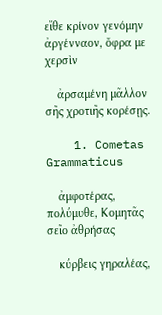εἴθε κρίνον γενόμην ἀργένναον, ὄφρα με χερσὶν

    ἀρσαμένη μᾶλλον σῆς χροτιῆς κορέσῃς.

    1. Cometas Grammaticus

    ἀμφοτέρας, πολύμυθε, Κομητᾶς σεῖο ἀθρήσας

    κύρβεις γηραλέας,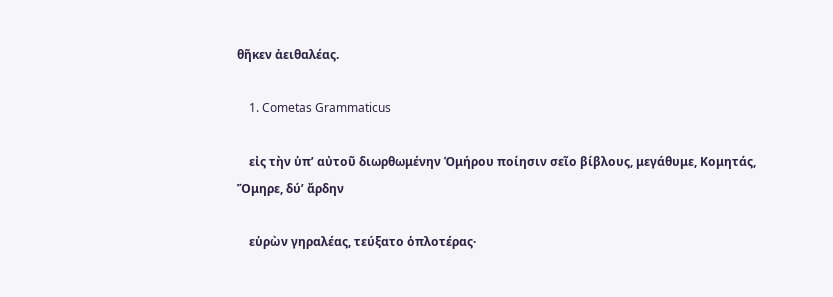θῆκεν ἀειθαλέας.

    1. Cometas Grammaticus

    εἰς τὴν ὑπʼ αὐτοῦ διωρθωμένην Ὁμήρου ποίησιν σεῖο βίβλους, μεγάθυμε, Κομητάς, Ὅμηρε, δύʼ ἄρδην

    εὑρὼν γηραλέας, τεύξατο ὁπλοτέρας·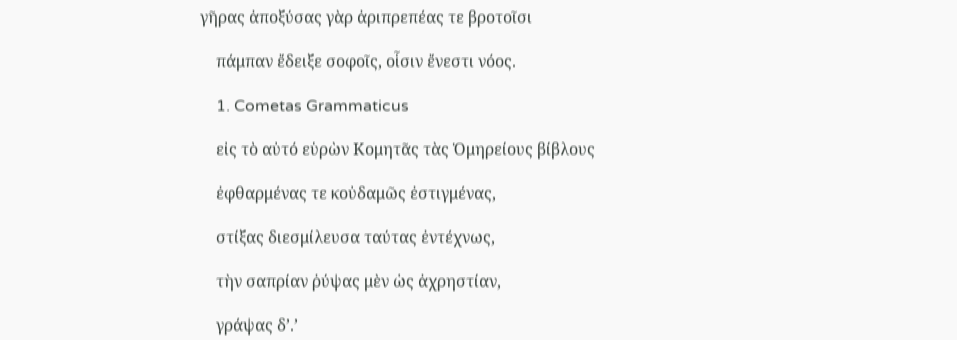γῆρας ἀποξύσας γὰρ ἀριπρεπέας τε βροτοῖσι

    πάμπαν ἔδειξε σοφοῖς, οἷσιν ἔνεστι νόος.

    1. Cometas Grammaticus

    εἰς τὸ αὐτό εὑρὼν Κομητᾶς τὰς Ὁμηρείους βίβλους

    ἐφθαρμένας τε κοὐδαμῶς ἐστιγμένας,

    στίξας διεσμίλευσα ταύτας ἐντέχνως,

    τὴν σαπρίαν ῥύψας μὲν ὡς ἀχρηστίαν,

    γράψας δʼ.ʼ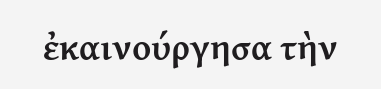ἐκαινούργησα τὴν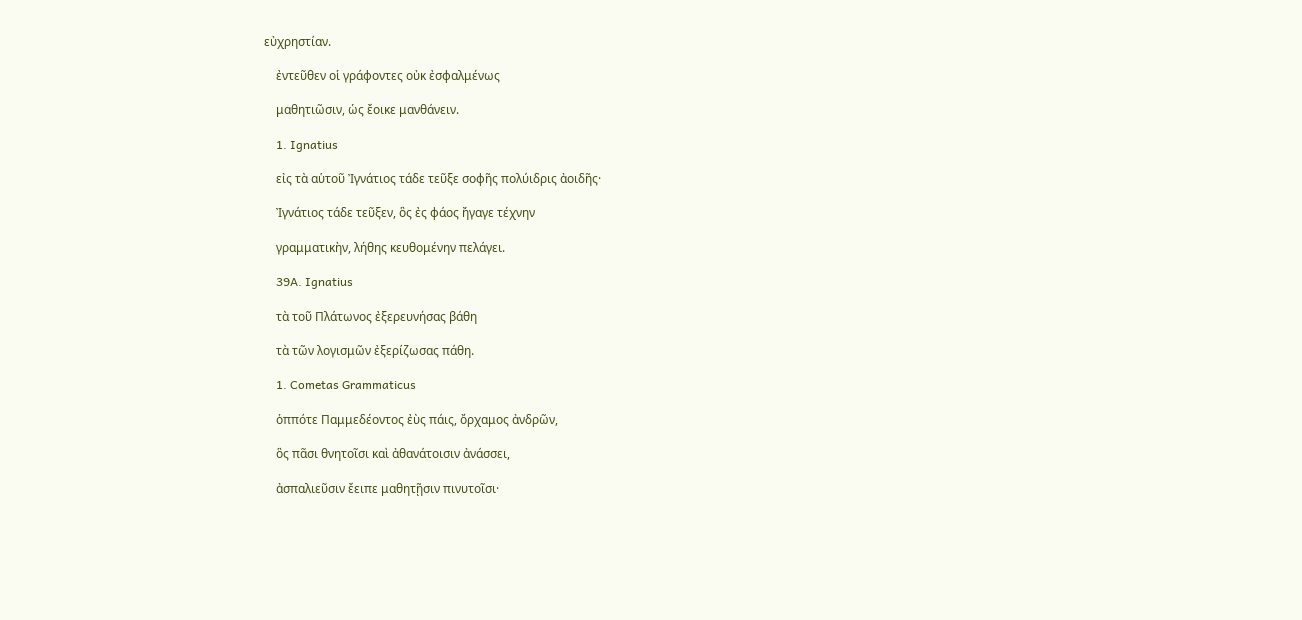εὐχρηστίαν.

    ἐντεῦθεν οἱ γράφοντες οὐκ ἐσφαλμένως

    μαθητιῶσιν, ὡς ἔοικε μανθάνειν.

    1. Ignatius

    εἰς τὰ αὑτοῦ Ἰγνάτιος τάδε τεῦξε σοφῆς πολύιδρις ἀοιδῆς·

    Ἰγνάτιος τάδε τεῦξεν, ὃς ἐς φάος ἤγαγε τέχνην

    γραμματικὴν, λήθης κευθομένην πελάγει.

    39A. Ignatius

    τὰ τοῦ Πλάτωνος ἐξερευνήσας βάθη

    τὰ τῶν λογισμῶν ἐξερίζωσας πάθη.

    1. Cometas Grammaticus

    ὁππότε Παμμεδέοντος ἐὺς πάις, ὄρχαμος ἀνδρῶν,

    ὃς πᾶσι θνητοῖσι καὶ ἀθανάτοισιν ἀνάσσει,

    ἀσπαλιεῦσιν ἔειπε μαθητῇσιν πινυτοῖσι·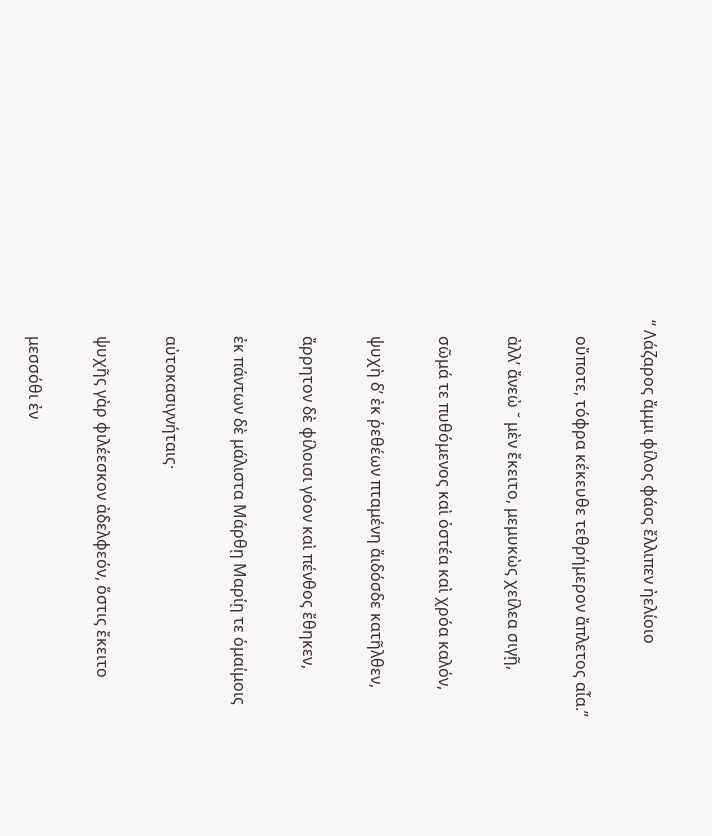“ Λάζαρος ἄμμι φίλος φάος ἔλλιπεν ἠελίοιο

    οὔποτε, τόφρα κέκευθε τεθρήμερον ἄπλετος αἶα.”

    ἀλλʼ ἄνεὠ ˘ μὲν ἔκειτο, μεμυκὼς χείλεα σιγῇ,

    σῶμά τε πυθόμενος καὶ ὀστέα καὶ χρόα καλόν,

    ψυχὴ δʼ ἐκ ῥεθέων πταμένη ἄιδόσδε κατῆλθεν,

    ἄρρητον δὲ φίλοισι γόον καὶ πένθος ἔθηκεν,

    ἐκ πάντων δὲ μάλιστα Μάρθῃ Μαρίῃ τε ὁμαίμοις

    αὐτοκασιγνήταις·

    ψυχῆς γὰρ φιλέεσκον ἀδελφεόν, ὅστις ἔκειτο

    μεσσόθι ἐν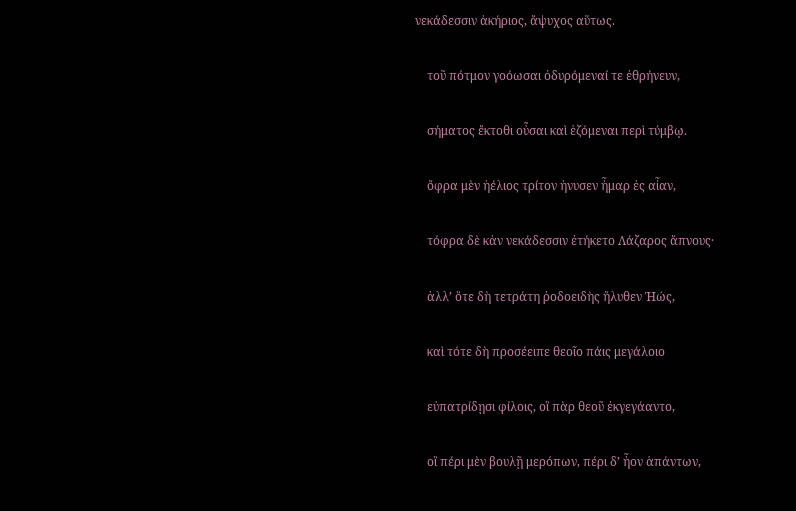νεκάδεσσιν ἀκήριος, ἄψυχος αὕτως.

    τοῦ πότμον γοόωσαι ὀδυρόμεναί τε ἐθρήνευν,

    σήματος ἔκτοθι οὖσαι καὶ ἑζόμεναι περὶ τύμβῳ.

    ὄφρα μὲν ἠέλιος τρίτον ἠνυσεν ἦμαρ ἐς αἶαν,

    τόφρα δὲ κἀν νεκάδεσσιν ἐτήκετο Λάζαρος ἄπνους·

    ἀλλʼ ὅτε δὴ τετράτη ῥοδοειδὴς ἤλυθεν Ἠώς,

    καὶ τότε δὴ προσέειπε θεοῖο πάις μεγάλοιο

    εὐπατρίδῃσι φίλοις, οἳ πὰρ θεοῦ ἐκγεγάαντο,

    οἳ πέρι μὲν βουλῇ μερόπων, πέρι δʼ ἦον ἁπάντων,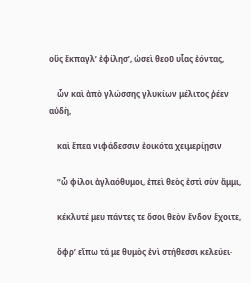οὓς ἔκπαγλʼ ἐφίλησ’, ὡσεὶ θεοῦ υἷας ἐόντας,

    ὧν καὶ ἀπὸ γλώσσης γλυκίων μέλιτος ῥέεν αὐδὴ,

    καὶ ἔπεα νιφάδεσσιν ἐοικότα χειμερίῃσιν

    “ὦ φίλοι ἀγλαόθυμοι, ἐπεὶ θεὸς ἐστὶ σὺν ἄμμι,

    κέκλυτέ μευ πάντες τε ὅσοι θεὸν ἔνδον ἔχοιτε,

    ὄφρʼ εἴπω τά με θυμὸς ἐνὶ στήθεσσι κελεύει·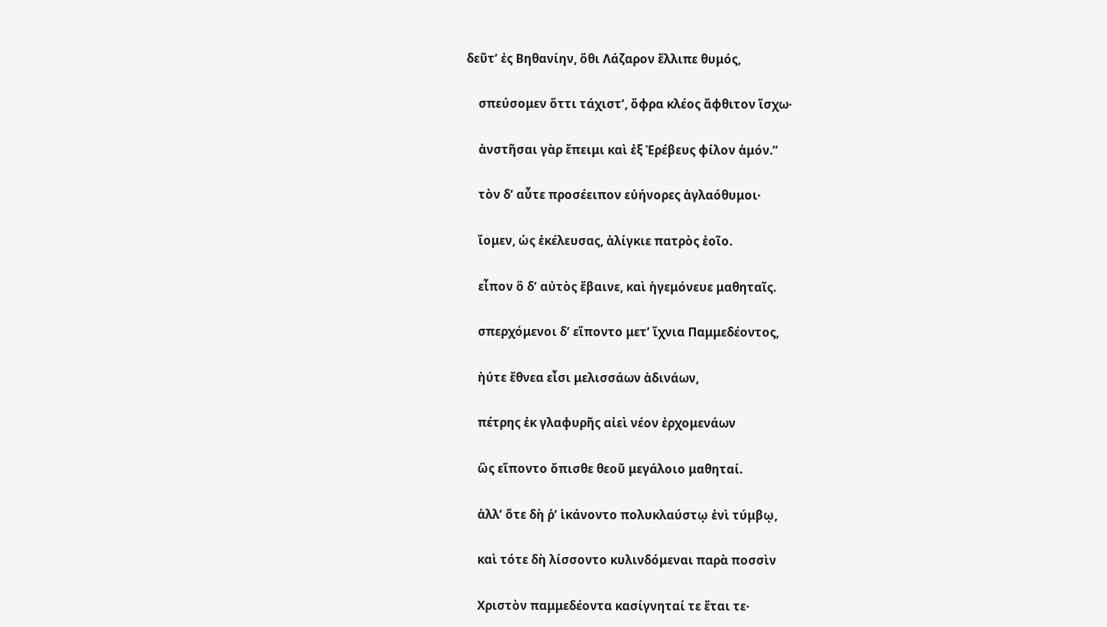δεῦτʼ ἐς Βηθανίην, ὅθι Λάζαρον ἔλλιπε θυμός,

    σπεύσομεν ὅττι τάχιστʼ, ὄφρα κλέος ἄφθιτον ἴσχω·

    ἀνστῆσαι γὰρ ἔπειμι καὶ ἐξ Ἐρέβευς φίλον ἁμόν.”

    τὸν δʼ αὖτε προσέειπον εὐήνορες ἀγλαόθυμοι·

    ἴομεν, ὡς ἐκέλευσας, ἀλίγκιε πατρὸς ἑοῖο.

    εἶπον ὃ δʼ αὐτὸς ἔβαινε, καὶ ἡγεμόνευε μαθηταῖς.

    σπερχόμενοι δʼ εἵποντο μετʼ ἴχνια Παμμεδέοντος,

    ἠύτε ἔθνεα εἶσι μελισσάων ἀδινάων,

    πέτρης ἐκ γλαφυρῆς αἰεὶ νέον ἐρχομενάων

    ὣς εἵποντο ὄπισθε θεοῦ μεγάλοιο μαθηταί.

    ἀλλʼ ὅτε δὴ ῥʼ ἱκάνοντο πολυκλαύστῳ ἐνὶ τύμβῳ,

    καὶ τότε δὴ λίσσοντο κυλινδόμεναι παρὰ ποσσὶν

    Χριστὸν παμμεδέοντα κασίγνηταί τε ἔται τε·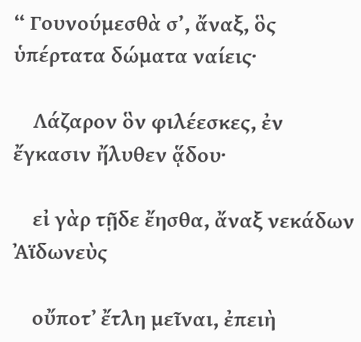“ Γουνούμεσθὰ σ’, ἄναξ, ὃς ὑπέρτατα δώματα ναίεις·

    Λάζαρον ὃν φιλέεσκες, ἐν ἔγκασιν ἤλυθεν ᾅδου·

    εἰ γὰρ τῇδε ἔησθα, ἄναξ νεκάδων Ἀϊδωνεὺς

    οὔποτʼ ἔτλη μεῖναι, ἐπειὴ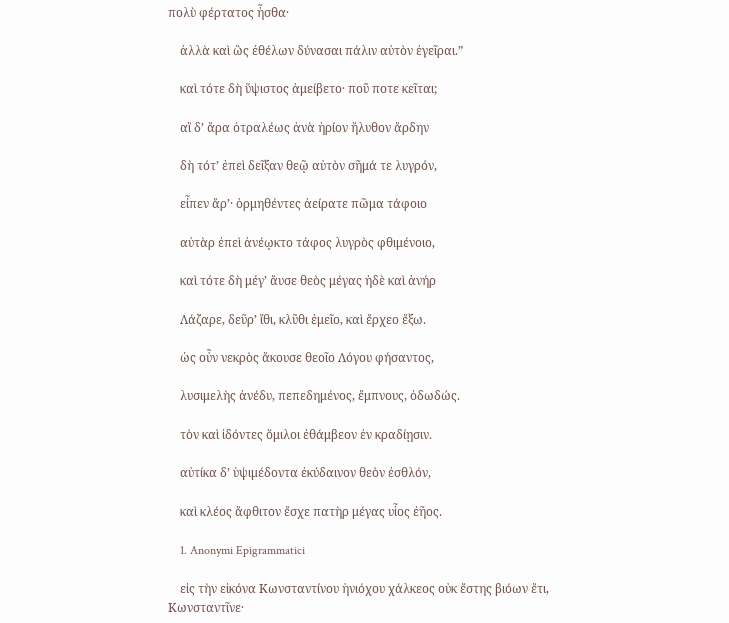πολὺ φέρτατος ἦσθα·

    ἀλλὰ καὶ ὣς ἐθέλων δύνασαι πάλιν αὐτὸν ἐγεῖραι.”

    καὶ τότε δὴ ὕψιστος ἀμείβετο· ποῦ ποτε κεῖται;

    αἳ δʼ ἄρα ὀτραλέως ἀνὰ ἠρίον ἤλυθον ἄρδην

    δὴ τότʼ ἐπεὶ δεῖξαν θεῷ αὐτὸν σῆμά τε λυγρόν,

    εἶπεν ἄρʼ· ὁρμηθέντες ἀείρατε πῶμα τάφοιο

    αὐτὰρ ἐπεὶ ἀνέῳκτο τάφος λυγρὸς φθιμένοιο,

    καὶ τότε δὴ μέγʼ ἄυσε θεὸς μέγας ἠδὲ καὶ ἀνήρ

    Λάζαρε, δεῦρʼ ἴθι, κλῦθι ἐμεῖο, καὶ ἔρχεο ἔξω.

    ὡς οὖν νεκρὸς ἄκουσε θεοῖο Λόγου φήσαντος,

    λυσιμελὴς ἀνέδυ, πεπεδημένος, ἔμπνους, ὀδωδώς.

    τὸν καὶ ἰδόντες ὅμιλοι ἐθάμβεον ἐν κραδίῃσιν.

    αὐτίκα δʼ ὑψιμέδοντα ἐκύδαινον θεὸν ἐσθλόν,

    καὶ κλέος ἄφθιτον ἔσχε πατὴρ μέγας υἷος ἐῆος.

    1. Anonymi Epigrammatici

    εἰς τὴν εἰκόνα Κωνσταντίνου ἡνιόχου χάλκεος οὐκ ἔστης βιόων ἔτι, Κωνσταντῖνε·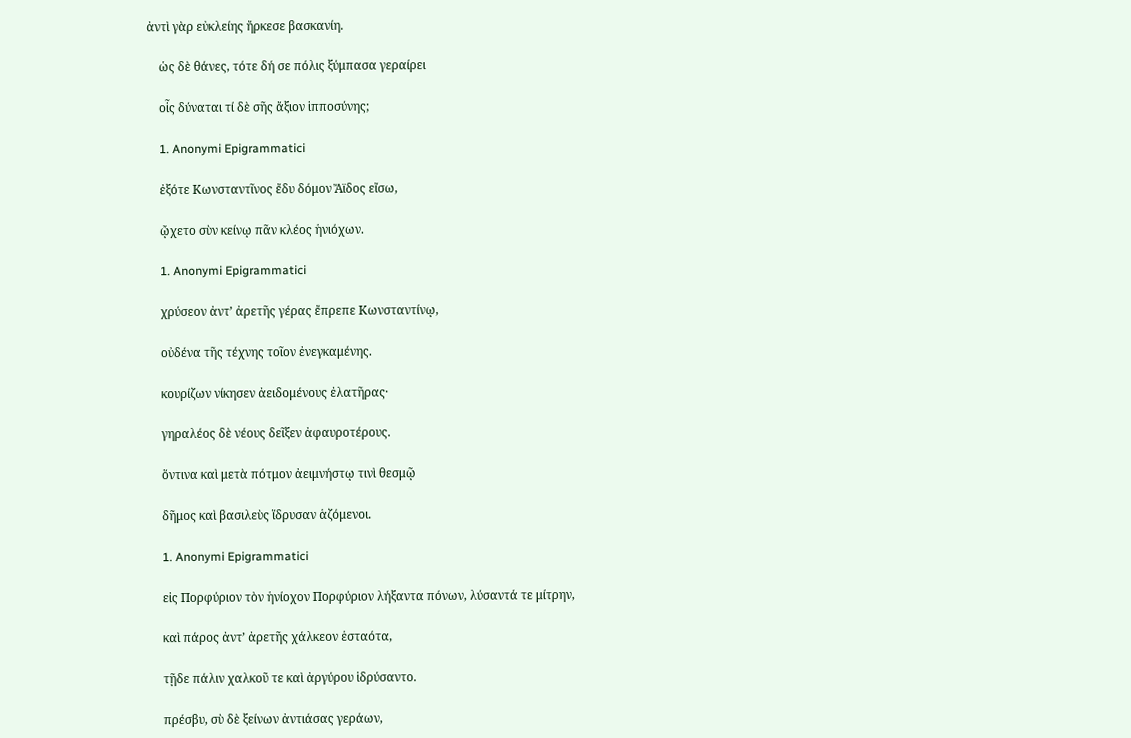ἀντὶ γὰρ εὐκλείης ἤρκεσε βασκανίη.

    ὡς δὲ θάνες, τότε δή σε πόλις ξύμπασα γεραίρει

    οἷς δύναται τί δὲ σῆς ἄξιον ἱπποσύνης;

    1. Anonymi Epigrammatici

    ἐξότε Κωνσταντῖνος ἔδυ δόμον Ἄϊδος εἴσω,

    ᾤχετο σὺν κείνῳ πᾶν κλέος ἡνιόχων.

    1. Anonymi Epigrammatici

    χρύσεον ἀντʼ ἀρετῆς γέρας ἔπρεπε Κωνσταντίνῳ,

    οὐδένα τῆς τέχνης τοῖον ἐνεγκαμένης.

    κουρίζων νίκησεν ἀειδομένους ἐλατῆρας·

    γηραλέος δὲ νέους δεῖξεν ἀφαυροτέρους.

    ὅντινα καὶ μετὰ πότμον ἀειμνήστῳ τινὶ θεσμῷ

    δῆμος καὶ βασιλεὺς ἵδρυσαν ἁζόμενοι.

    1. Anonymi Epigrammatici

    εἰς Πορφύριον τὸν ἡνίοχον Πορφύριον λήξαντα πόνων, λύσαντά τε μίτρην,

    καὶ πάρος ἀντʼ ἀρετῆς χάλκεον ἑσταότα,

    τῇδε πάλιν χαλκοῦ τε καὶ ἀργύρου ἱδρύσαντο.

    πρέσβυ, σὺ δὲ ξείνων ἀντιάσας γεράων,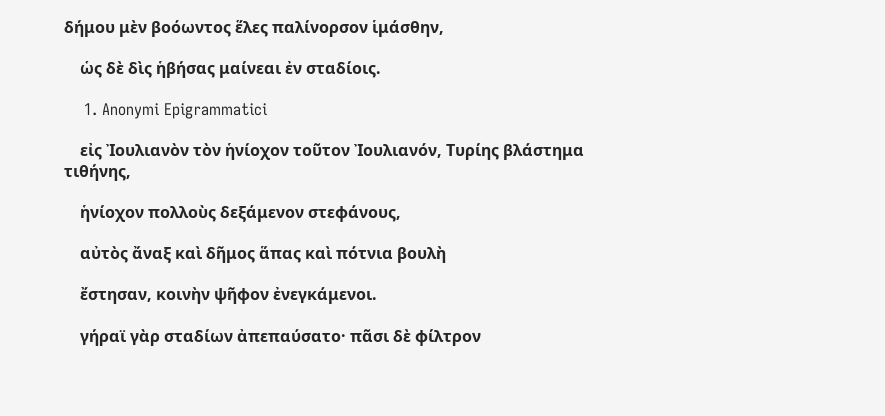δήμου μὲν βοόωντος ἕλες παλίνορσον ἱμάσθην,

    ὡς δὲ δὶς ἡβήσας μαίνεαι ἐν σταδίοις.

    1. Anonymi Epigrammatici

    εἰς Ἰουλιανὸν τὸν ἡνίοχον τοῦτον Ἰουλιανόν, Τυρίης βλάστημα τιθήνης,

    ἡνίοχον πολλοὺς δεξάμενον στεφάνους,

    αὐτὸς ἄναξ καὶ δῆμος ἅπας καὶ πότνια βουλὴ

    ἔστησαν, κοινὴν ψῆφον ἐνεγκάμενοι.

    γήραϊ γὰρ σταδίων ἀπεπαύσατο· πᾶσι δὲ φίλτρον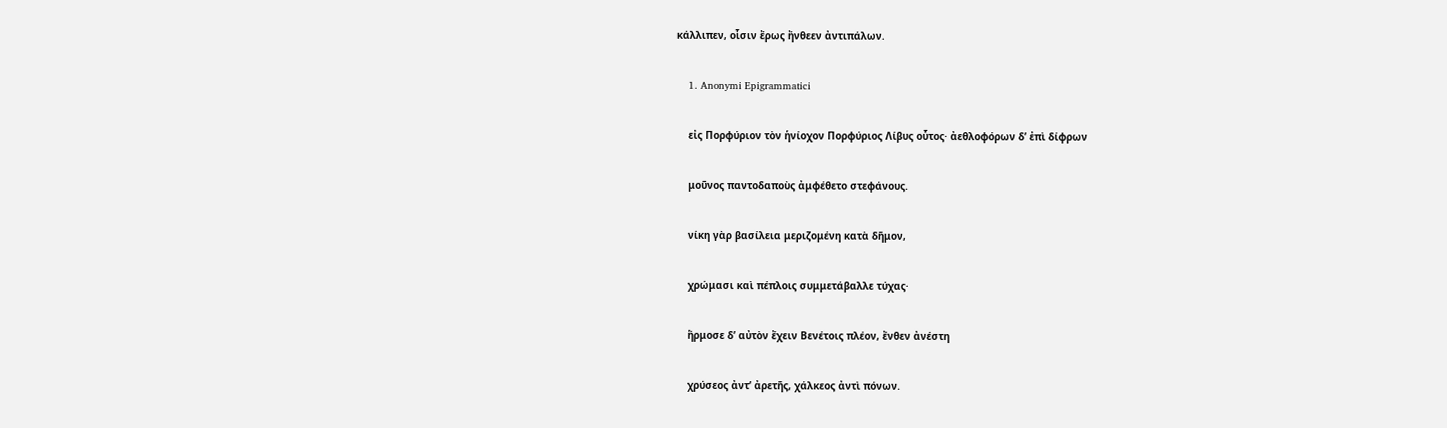κάλλιπεν, οἷσιν ἔρως ἤνθεεν ἀντιπάλων.

    1. Anonymi Epigrammatici

    εἰς Πορφύριον τὸν ἡνίοχον Πορφύριος Λίβυς οὗτος· ἀεθλοφόρων δʼ ἐπὶ δίφρων

    μοῦνος παντοδαποὺς ἀμφέθετο στεφάνους.

    νίκη γὰρ βασίλεια μεριζομένη κατὰ δῆμον,

    χρώμασι καὶ πέπλοις συμμετάβαλλε τύχας·

    ἥρμοσε δʼ αὐτὸν ἔχειν Βενέτοις πλέον, ἔνθεν ἀνέστη

    χρύσεος ἀντʼ ἀρετῆς, χάλκεος ἀντὶ πόνων.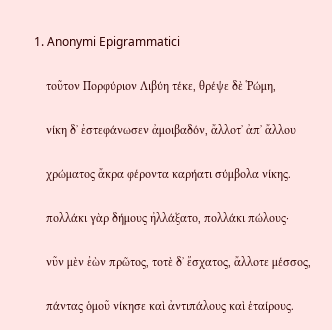1. Anonymi Epigrammatici

    τοῦτον Πορφύριον Λιβύη τέκε, θρέψε δὲ Ῥώμη,

    νίκη δʼ ἐστεφάνωσεν ἀμοιβαδόν, ἄλλοτʼ ἀπʼ ἄλλου

    χρώματος ἄκρα φέροντα καρήατι σύμβολα νίκης.

    πολλάκι γὰρ δήμους ἠλλάξατο, πολλάκι πώλους·

    νῦν μὲν ἐὼν πρῶτος, τοτὲ δʼ ἔσχατος, ἄλλοτε μέσσος,

    πάντας ὁμοῦ νίκησε καὶ ἀντιπάλους καὶ ἑταίρους.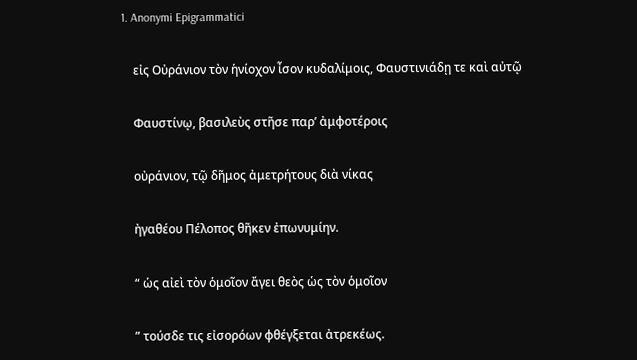1. Anonymi Epigrammatici

    εἰς Οὐράνιον τὸν ἡνίοχον ἶσον κυδαλίμοις, Φαυστινιάδῃ τε καὶ αὐτῷ

    Φαυστίνῳ, βασιλεὺς στῆσε παρʼ ἀμφοτέροις

    οὐράνιον, τῷ δῆμος ἀμετρήτους διὰ νίκας

    ἠγαθέου Πέλοπος θῆκεν ἐπωνυμίην.

    “ ὡς αἰεὶ τὸν ὁμοῖον ἄγει θεὸς ὡς τὸν ὁμοῖον

    ” τούσδε τις εἰσορόων φθέγξεται ἀτρεκέως.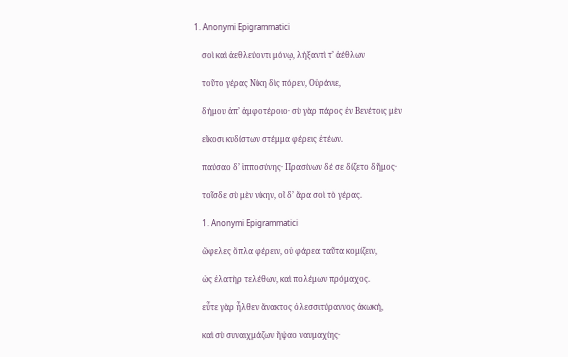1. Anonymi Epigrammatici

    σοὶ καὶ ἀεθλεύοντι μόνῳ, λήξαντὶ τʼ ἀέθλων

    τοῦτο γέρας Νίκη δὶς πόρεν, Οὐράνιε,

    δήμου ἀπʼ ἀμφοτέροιο· σὺ γὰρ πάρος ἐν Βενέτοις μὲν

    εἴκοσι κυδίστων στέμμα φέρεις ἐτέων.

    παύσαο δʼ ἱπποσύνης· Πρασίνων δέ σε δίζετο δῆμος·

    τοῖσδε σὺ μὲν νίκην, οἳ δʼ ἄρα σοὶ τὸ γέρας.

    1. Anonymi Epigrammatici

    ὤφελες ὅπλα φέρειν, οὐ φάρεα ταῦτα κομίζειν,

    ὡς ἐλατὴρ τελέθων, καὶ πολέμων πρόμαχος.

    εὖτε γὰρ ἦλθεν ἄνακτος ὀλεσσιτύραννος ἀκωκή,

    καὶ σὺ συναιχμάζων ἥψαο ναυμαχίης·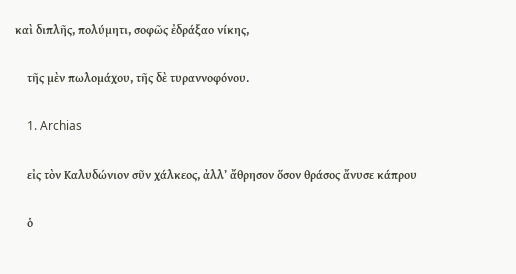καὶ διπλῆς, πολύμητι, σοφῶς ἐδράξαο νίκης,

    τῆς μὲν πωλομάχου, τῆς δὲ τυραννοφόνου.

    1. Archias

    εἰς τὸν Καλυδώνιον σῦν χάλκεος, ἀλλʼ ἄθρησον ὅσον θράσος ἄνυσε κάπρου

    ὁ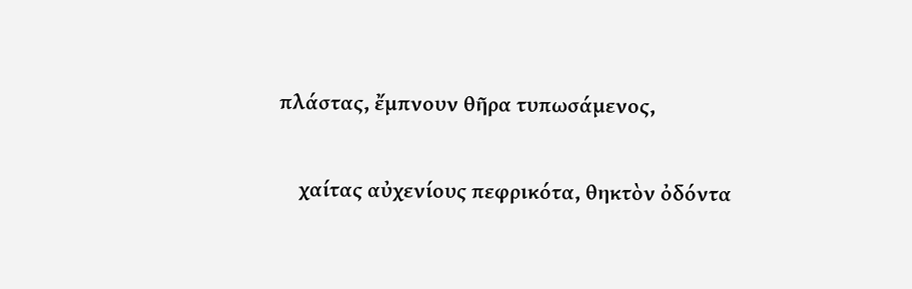πλάστας, ἔμπνουν θῆρα τυπωσάμενος,

    χαίτας αὐχενίους πεφρικότα, θηκτὸν ὀδόντα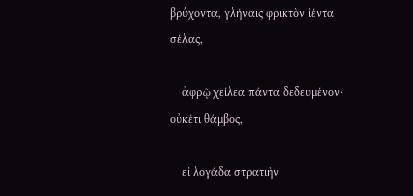βρύχοντα, γλήναις φρικτὸν ἱέντα σέλας,

    ἀφρῷ χείλεα πάντα δεδευμένον· οὐκέτι θάμβος,

    εἰ λογάδα στρατιὴν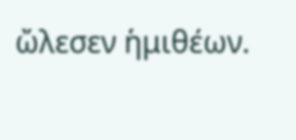ὤλεσεν ἡμιθέων.